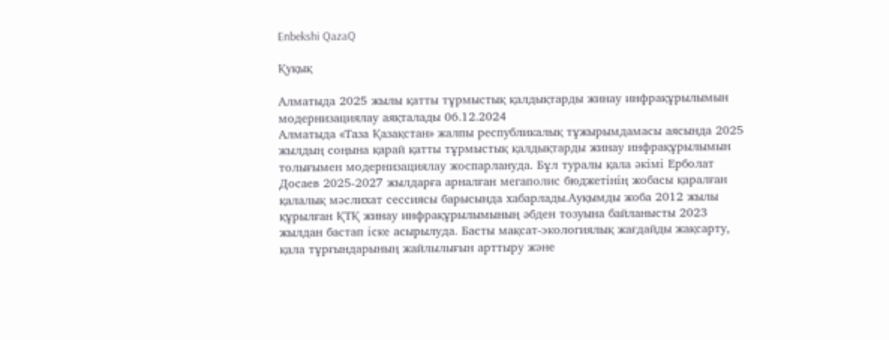Enbekshi QazaQ

Қуқық

Алматыда 2025 жылы қатты тұрмыстық қалдықтарды жинау инфрақұрылымын модернизациялау аяқталады 06.12.2024
Алматыда «Таза Қазақстан» жалпы республикалық тұжырымдамасы аясында 2025 жылдың соңына қарай қатты тұрмыстық қалдықтарды жинау инфрақұрылымын толығымен модернизациялау жоспарлануда. Бұл туралы қала әкімі Ерболат Досаев 2025-2027 жылдарға арналған мегаполис бюджетінің жобасы қаралған қалалық мәслихат сессиясы барысында хабарлады.Ауқымды жоба 2012 жылы құрылған ҚТҚ жинау инфрақұрылымының әбден тозуына байланысты 2023 жылдан бастап іске асырылуда. Басты мақсат-экологиялық жағдайды жақсарту, қала тұрғындарының жайлылығын арттыру және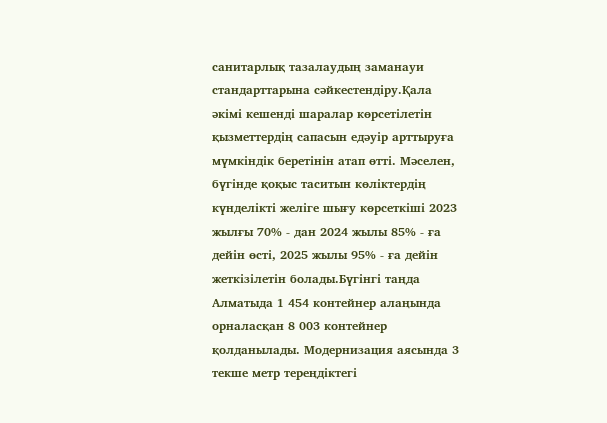санитарлық тазалаудың заманауи стандарттарына сәйкестендіру.Қала әкімі кешенді шаралар көрсетілетін қызметтердің сапасын едәуір арттыруға мүмкіндік беретінін атап өтті. Мәселен, бүгінде қоқыс таситын көліктердің күнделікті желіге шығу көрсеткіші 2023 жылғы 70% - дан 2024 жылы 85% - ға дейін өсті, 2025 жылы 95% - ға дейін жеткізілетін болады.Бүгінгі таңда Алматыда 1 454 контейнер алаңында орналасқан 8 003 контейнер қолданылады. Модернизация аясында 3 текше метр тереңдіктегі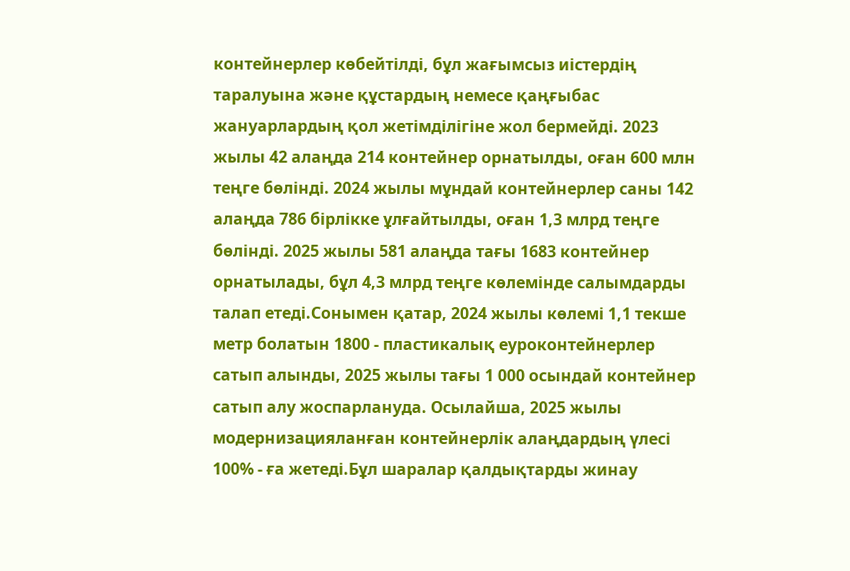контейнерлер көбейтілді, бұл жағымсыз иістердің таралуына және құстардың немесе қаңғыбас жануарлардың қол жетімділігіне жол бермейді. 2023 жылы 42 алаңда 214 контейнер орнатылды, оған 600 млн теңге бөлінді. 2024 жылы мұндай контейнерлер саны 142 алаңда 786 бірлікке ұлғайтылды, оған 1,3 млрд теңге бөлінді. 2025 жылы 581 алаңда тағы 1683 контейнер орнатылады, бұл 4,3 млрд теңге көлемінде салымдарды талап етеді.Сонымен қатар, 2024 жылы көлемі 1,1 текше метр болатын 1800 - пластикалық еуроконтейнерлер сатып алынды, 2025 жылы тағы 1 000 осындай контейнер сатып алу жоспарлануда. Осылайша, 2025 жылы модернизацияланған контейнерлік алаңдардың үлесі 100% - ға жетеді.Бұл шаралар қалдықтарды жинау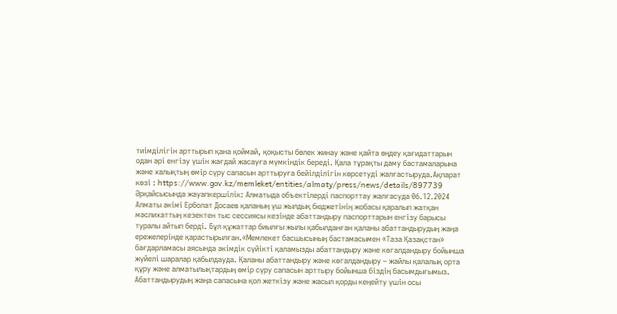тиімділігін арттырып қана қоймай, қоқысты бөлек жинау және қайта өңдеу қағидаттарын одан әрі енгізу үшін жағдай жасауға мүмкіндік береді. Қала тұрақты даму бастамаларына және халықтың өмір сүру сапасын арттыруға бейілділігін көрсетуді жалғастыруда.Ақпарат көзі : https://www.gov.kz/memleket/entities/almaty/press/news/details/897739
Әрқайсысында жауапкершілік: Алматыда объектілерді паспорттау жалғасуда 06.12.2024
Алматы әкімі Ерболат Досаев қаланың үш жылдық бюджетінің жобасы қаралып жатқан мәслихаттың кезектен тыс сессиясы кезінде абаттандыру паспорттарын енгізу барысы туралы айтып берді. Бұл құжаттар биылғы жылы қабылданған қаланы абаттандырудың жаңа ережелерінде қарастырылған.«Мемлекет басшысының бастамасымен «Таза Қазақстан» бағдарламасы аясында әкімдік сүйікті қаламызды абаттандыру және көгалдандыру бойынша жүйелі шаралар қабылдауда. Қаланы абаттандыру және көгалдандыру – жайлы қалалық орта құру және алматылықтардың өмір сүру сапасын арттыру бойынша біздің басымдығымыз. Абаттандырудың жаңа сапасына қол жеткізу және жасыл қорды кеңейту үшін осы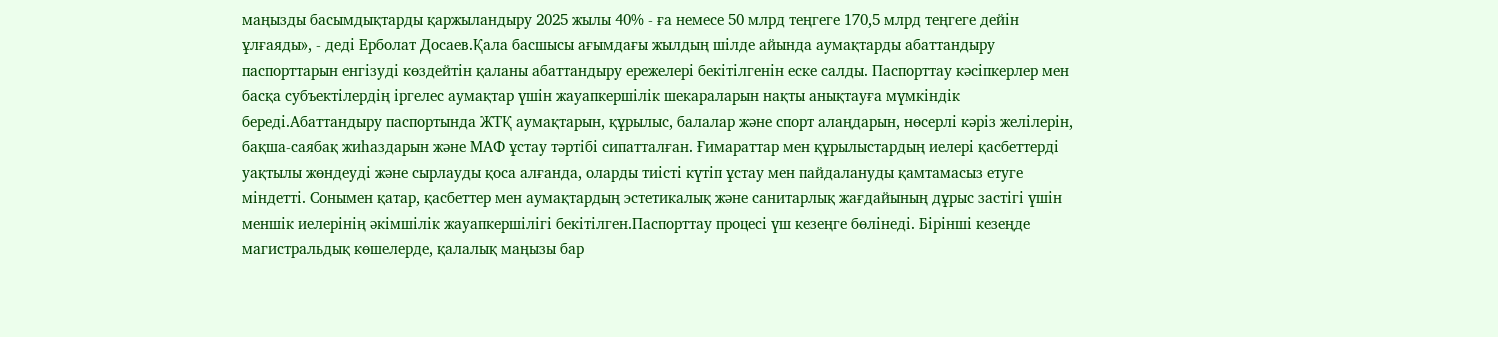маңызды басымдықтарды қаржыландыру 2025 жылы 40% - ға немесе 50 млрд теңгеге 170,5 млрд теңгеге дейін ұлғаяды», - деді Ерболат Досаев.Қала басшысы ағымдағы жылдың шілде айында аумақтарды абаттандыру паспорттарын енгізуді көздейтін қаланы абаттандыру ережелері бекітілгенін еске салды. Паспорттау кәсіпкерлер мен басқа субъектілердің іргелес аумақтар үшін жауапкершілік шекараларын нақты анықтауға мүмкіндік береді.Абаттандыру паспортында ЖТҚ аумақтарын, құрылыс, балалар және спорт алаңдарын, нөсерлі кәріз желілерін, бақша-саябақ жиһаздарын және МАФ ұстау тәртібі сипатталған. Ғимараттар мен құрылыстардың иелері қасбеттерді уақтылы жөндеуді және сырлауды қоса алғанда, оларды тиісті күтіп ұстау мен пайдалануды қамтамасыз етуге міндетті. Сонымен қатар, қасбеттер мен аумақтардың эстетикалық және санитарлық жағдайының дұрыс застігі үшін меншік иелерінің әкімшілік жауапкершілігі бекітілген.Паспорттау процесі үш кезеңге бөлінеді. Бірінші кезеңде магистральдық көшелерде, қалалық маңызы бар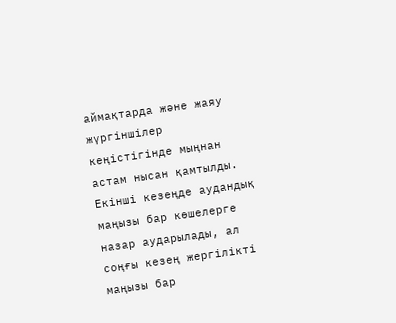аймақтарда және жаяу жүргіншілер кеңістігінде мыңнан астам нысан қамтылды. Екінші кезеңде аудандық маңызы бар көшелерге назар аударылады, ал соңғы кезең жергілікті маңызы бар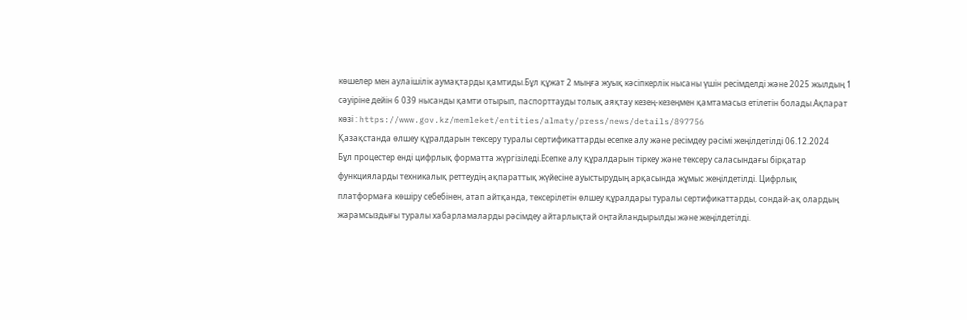көшелер мен аулаішілік аумақтарды қамтиды.Бұл құжат 2 мыңға жуық кәсіпкерлік нысаны үшін ресімделді және 2025 жылдың 1 сәуіріне дейін 6 039 нысанды қамти отырып, паспорттауды толық аяқтау кезең-кезеңмен қамтамасыз етілетін болады.Ақпарат көзі : https://www.gov.kz/memleket/entities/almaty/press/news/details/897756
Қазақстанда өлшеу құралдарын тексеру туралы сертификаттарды есепке алу және ресімдеу рәсімі жеңілдетілді 06.12.2024
Бұл процестер енді цифрлық форматта жүргізіледі.Есепке алу құралдарын тіркеу және тексеру саласындағы бірқатар функцияларды техникалық реттеудің ақпараттық жүйесіне ауыстырудың арқасында жұмыс жеңілдетілді. Цифрлық платформаға көшіру себебінен, атап айтқанда, тексерілетін өлшеу құралдары туралы сертификаттарды, сондай-ақ олардың жарамсыздығы туралы хабарламаларды рәсімдеу айтарлықтай оңтайландырылды және жеңілдетілді.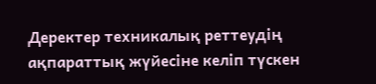Деректер техникалық реттеудің ақпараттық жүйесіне келіп түскен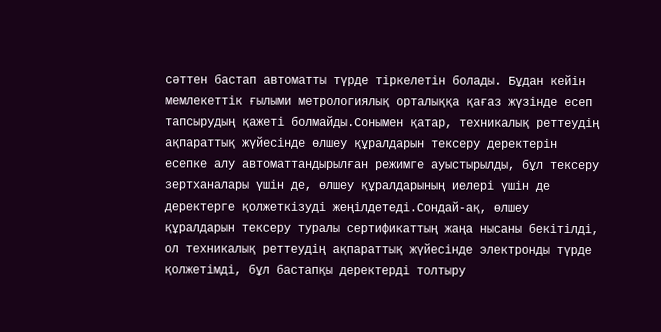сәттен бастап автоматты түрде тіркелетін болады. Бұдан кейін мемлекеттік ғылыми метрологиялық орталыққа қағаз жүзінде есеп тапсырудың қажеті болмайды.Сонымен қатар, техникалық реттеудің ақпараттық жүйесінде өлшеу құралдарын тексеру деректерін есепке алу автоматтандырылған режимге ауыстырылды, бұл тексеру зертханалары үшін де, өлшеу құралдарының иелері үшін де деректерге қолжеткізуді жеңілдетеді.Сондай-ақ, өлшеу құралдарын тексеру туралы сертификаттың жаңа нысаны бекітілді, ол техникалық реттеудің ақпараттық жүйесінде электронды түрде қолжетімді, бұл бастапқы деректерді толтыру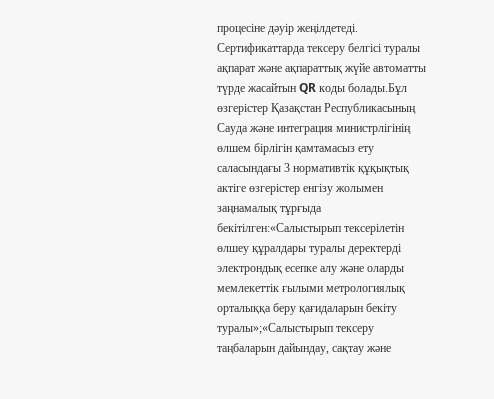процесіне дәуір жеңілдетеді. Сертификаттарда тексеру белгісі туралы ақпарат және ақпараттық жүйе автоматты түрде жасайтын QR коды болады.Бұл өзгерістер Қазақстан Республикасының Сауда және интеграция министрлігінің өлшем бірлігін қамтамасыз ету саласындағы 3 нормативтік құқықтық актіге өзгерістер енгізу жолымен заңнамалық тұрғыда бекітілген:«Салыстырып тексерілетін өлшеу құралдары туралы деректерді электрондық есепке алу және оларды мемлекеттік ғылыми метрологиялық орталыққа беру қағидаларын бекіту туралы»;«Салыстырып тексеру таңбаларын дайындау, сақтау және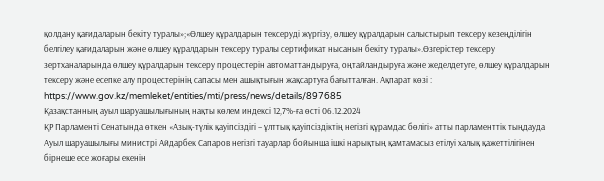қолдану қағидаларын бекіту туралы»;«Өлшеу құралдарын тексеруді жүргізу, өлшеу құралдарын салыстырып тексеру кезеңділігін белгілеу қағидаларын және өлшеу құралдарын тексеру туралы сертификат нысанын бекіту туралы».Өзгерістер тексеру зертханаларында өлшеу құралдарын тексеру процестерін автоматтандыруға, оңтайландыруға және жеделдетуге, өлшеу құралдарын тексеру және есепке алу процестерінің сапасы мен ашықтығын жақсартуға бағытталған. Ақпарат көзі : https://www.gov.kz/memleket/entities/mti/press/news/details/897685
Қазақстанның ауыл шаруашылығының нақты көлем индексі 12,7%-ға өсті 06.12.2024
ҚР Парламенті Сенатында өткен «Азық-түлік қауіпсіздігі – ұлттық қауіпсіздіктің негізгі құрамдас бөлігі» атты парламенттік тыңдауда Ауыл шаруашылығы министрі Айдарбек Сапаров негізгі тауарлар бойынша ішкі нарықтың қамтамасыз етілуі халық қажеттілігінен бірнеше есе жоғары екенін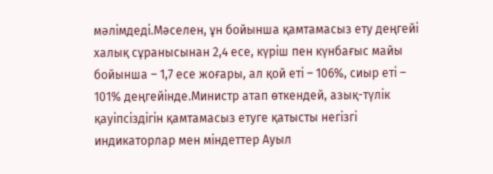мәлімдеді.Мәселен, ұн бойынша қамтамасыз ету деңгейі халық сұранысынан 2,4 есе, күріш пен күнбағыс майы бойынша – 1,7 есе жоғары, ал қой еті – 106%, сиыр еті – 101% деңгейінде.Министр атап өткендей, азық-түлік қауіпсіздігін қамтамасыз етуге қатысты негізгі индикаторлар мен міндеттер Ауыл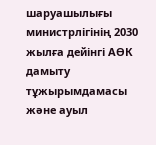шаруашылығы министрлігінің 2030 жылға дейінгі АӨК дамыту тұжырымдамасы және ауыл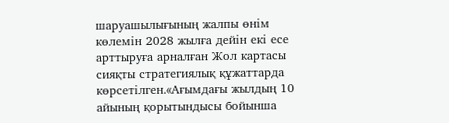шаруашылығының жалпы өнім көлемін 2028 жылға дейін екі есе арттыруға арналған Жол картасы сияқты стратегиялық құжаттарда көрсетілген.«Ағымдағы жылдың 10 айының қорытындысы бойынша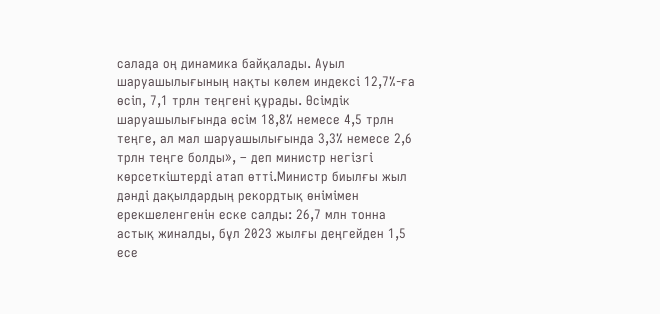салада оң динамика байқалады. Ауыл шаруашылығының нақты көлем индексі 12,7%-ға өсіп, 7,1 трлн теңгені құрады. Өсімдік шаруашылығында өсім 18,8% немесе 4,5 трлн теңге, ал мал шаруашылығында 3,3% немесе 2,6 трлн теңге болды», – деп министр негізгі көрсеткіштерді атап өтті.Министр биылғы жыл дәнді дақылдардың рекордтық өнімімен ерекшеленгенін еске салды: 26,7 млн тонна астық жиналды, бұл 2023 жылғы деңгейден 1,5 есе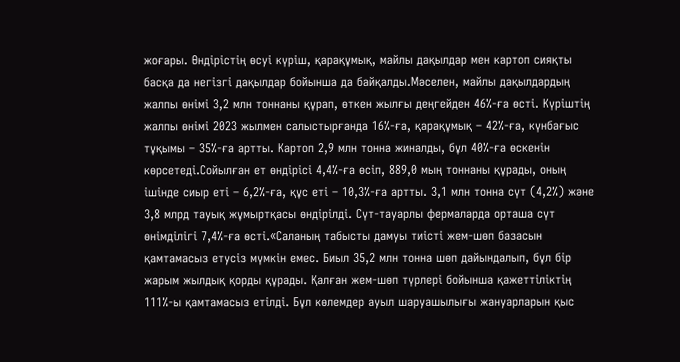жоғары. Өндірістің өсуі күріш, қарақұмық, майлы дақылдар мен картоп сияқты басқа да негізгі дақылдар бойынша да байқалды.Мәселен, майлы дақылдардың жалпы өнімі 3,2 млн тоннаны құрап, өткен жылғы деңгейден 46%-ға өсті. Күріштің жалпы өнімі 2023 жылмен салыстырғанда 16%-ға, қарақұмық – 42%-ға, күнбағыс тұқымы – 35%-ға артты. Картоп 2,9 млн тонна жиналды, бұл 40%-ға өскенін көрсетеді.Сойылған ет өндірісі 4,4%-ға өсіп, 889,0 мың тоннаны құрады, оның ішінде сиыр еті – 6,2%-ға, құс еті – 10,3%-ға артты. 3,1 млн тонна сүт (4,2%) және 3,8 млрд тауық жұмыртқасы өндірілді. Сүт-тауарлы фермаларда орташа сүт өнімділігі 7,4%-ға өсті.«Саланың табысты дамуы тиісті жем-шөп базасын қамтамасыз етусіз мүмкін емес. Биыл 35,2 млн тонна шөп дайындалып, бұл бір жарым жылдық қорды құрады. Қалған жем-шөп түрлері бойынша қажеттіліктің 111%-ы қамтамасыз етілді. Бұл көлемдер ауыл шаруашылығы жануарларын қыс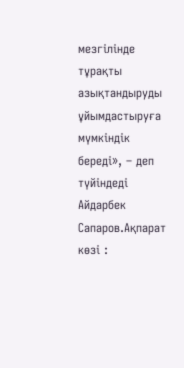мезгілінде тұрақты азықтандыруды ұйымдастыруға мүмкіндік береді», – деп түйіндеді Айдарбек Сапаров.Ақпарат көзі :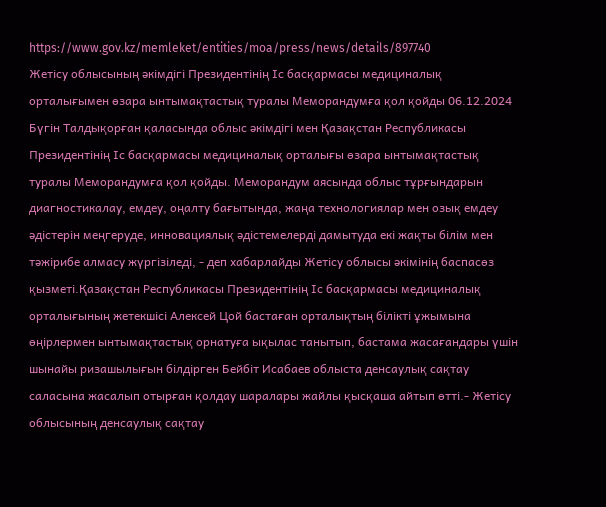https://www.gov.kz/memleket/entities/moa/press/news/details/897740
Жетісу облысының әкімдігі Президентінің Іс басқармасы медициналық орталығымен өзара ынтымақтастық туралы Меморандумға қол қойды 06.12.2024
Бүгін Талдықорған қаласында облыс әкімдігі мен Қазақстан Республикасы Президентінің Іс басқармасы медициналық орталығы өзара ынтымақтастық туралы Меморандумға қол қойды. Меморандум аясында облыс тұрғындарын диагностикалау, емдеу, оңалту бағытында, жаңа технологиялар мен озық емдеу әдістерін меңгеруде, инновациялық әдістемелерді дамытуда екі жақты білім мен тәжірибе алмасу жүргізіледі, - деп хабарлайды Жетісу облысы әкімінің баспасөз қызметі.Қазақстан Республикасы Президентінің Іс басқармасы медициналық орталығының жетекшісі Алексей Цой бастаған орталықтың білікті ұжымына өңірлермен ынтымақтастық орнатуға ықылас танытып, бастама жасағандары үшін шынайы ризашылығын білдірген Бейбіт Исабаев облыста денсаулық сақтау саласына жасалып отырған қолдау шаралары жайлы қысқаша айтып өтті.- Жетісу облысының денсаулық сақтау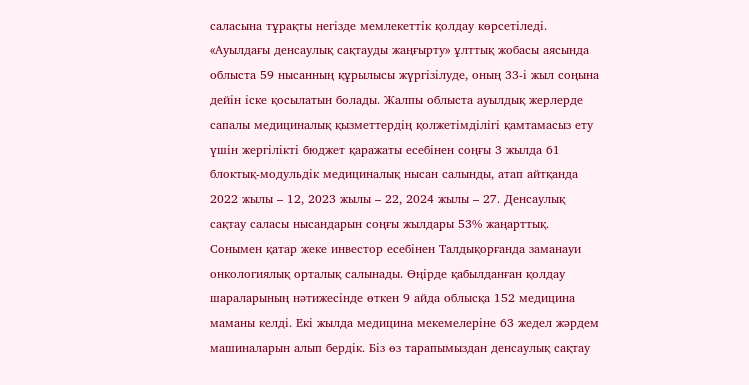саласына тұрақты негізде мемлекеттік қолдау көрсетіледі. «Ауылдағы денсаулық сақтауды жаңғырту» ұлттық жобасы аясында облыста 59 нысанның құрылысы жүргізілуде, оның 33-і жыл соңына дейін іске қосылатын болады. Жалпы облыста ауылдық жерлерде сапалы медициналық қызметтердің қолжетімділігі қамтамасыз ету үшін жергілікті бюджет қаражаты есебінен соңғы 3 жылда 61 блоктық-модульдік медициналық нысан салынды, атап айтқанда 2022 жылы – 12, 2023 жылы – 22, 2024 жылы – 27. Денсаулық сақтау саласы нысандарын соңғы жылдары 53% жаңарттық. Сонымен қатар жеке инвестор есебінен Талдықорғанда заманауи онкологиялық орталық салынады. Өңірде қабылданған қолдау шараларының нәтижесінде өткен 9 айда облысқа 152 медицина маманы келді. Екі жылда медицина мекемелеріне 63 жедел жәрдем машиналарын алып бердік. Біз өз тарапымыздан денсаулық сақтау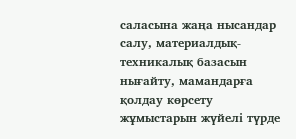саласына жаңа нысандар салу, материалдық-техникалық базасын нығайту, мамандарға қолдау көрсету жұмыстарын жүйелі түрде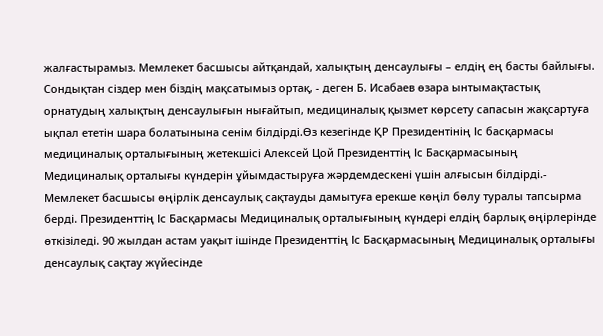жалғастырамыз. Мемлекет басшысы айтқандай, халықтың денсаулығы – елдің ең басты байлығы. Сондықтан сіздер мен біздің мақсатымыз ортақ, - деген Б. Исабаев өзара ынтымақтастық орнатудың халықтың денсаулығын нығайтып, медициналық қызмет көрсету сапасын жақсартуға ықпал ететін шара болатынына сенім білдірді.Өз кезегінде ҚР Президентінің Іс басқармасы медициналық орталығының жетекшісі Алексей Цой Президенттің Іс Басқармасының Медициналық орталығы күндерін ұйымдастыруға жәрдемдескені үшін алғысын білдірді.- Мемлекет басшысы өңірлік денсаулық сақтауды дамытуға ерекше көңіл бөлу туралы тапсырма берді. Президенттің Іс Басқармасы Медициналық орталығының күндері елдің барлық өңірлерінде өткізіледі. 90 жылдан астам уақыт ішінде Президенттің Іс Басқармасының Медициналық орталығы денсаулық сақтау жүйесінде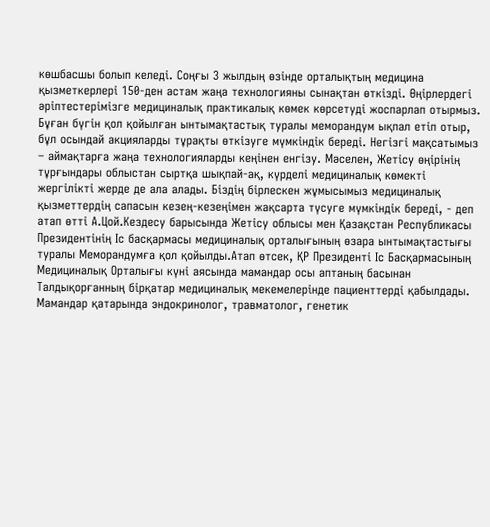көшбасшы болып келеді. Соңғы 3 жылдың өзінде орталықтың медицина қызметкерлері 150-ден астам жаңа технологияны сынақтан өткізді. Өңірлердегі әріптестерімізге медициналық практикалық көмек көрсетуді жоспарлап отырмыз. Бұған бүгін қол қойылған ынтымақтастық туралы меморандум ықпал етіп отыр, бұл осындай акцияларды тұрақты өткізуге мүмкіндік береді. Негізгі мақсатымыз – аймақтарға жаңа технологияларды кеңінен енгізу. Мәселен, Жетісу өңірінің тұрғындары облыстан сыртқа шықпай-ақ, күрделі медициналық көмекті жергілікті жерде де ала алады. Біздің бірлескен жұмысымыз медициналық қызметтердің сапасын кезең-кезеңімен жақсарта түсуге мүмкіндік береді, - деп атап өтті А.Цой.Кездесу барысында Жетісу облысы мен Қазақстан Республикасы Президентінің Іс басқармасы медициналық орталығының өзара ынтымақтастығы туралы Меморандумға қол қойылды.Атап өтсек, ҚР Президенті Іс Басқармасының Медициналық Орталығы күні аясында мамандар осы аптаның басынан Талдықорғанның бірқатар медициналық мекемелерінде пациенттерді қабылдады. Мамандар қатарында эндокринолог, травматолог, генетик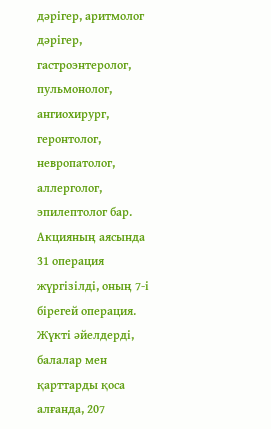дәрігер, аритмолог дәрігер, гастроэнтеролог, пульмонолог, ангиохирург, геронтолог, невропатолог, аллерголог, эпилептолог бар. Акцияның аясында 31 операция жүргізілді, оның 7-і бірегей операция. Жүкті әйелдерді, балалар мен қарттарды қоса алғанда, 207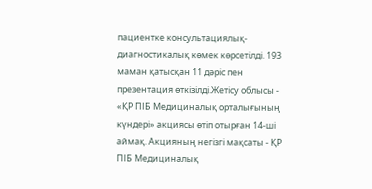пациентке консультациялық-диагностикалық көмек көрсетілді. 193 маман қатысқан 11 дәріс пен презентация өткізілді.Жетісу облысы - «ҚР ПІБ Медициналық орталығының күндері» акциясы өтіп отырған 14-ші аймақ. Акцияның негізгі мақсаты - ҚР ПІБ Медициналық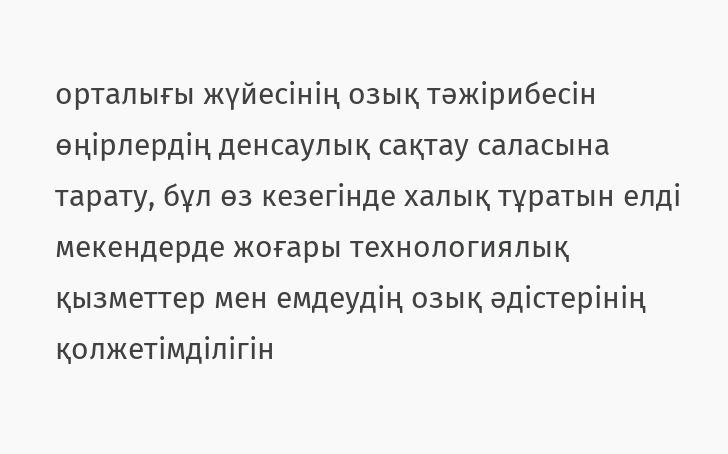орталығы жүйесінің озық тәжірибесін өңірлердің денсаулық сақтау саласына тарату, бұл өз кезегінде халық тұратын елді мекендерде жоғары технологиялық қызметтер мен емдеудің озық әдістерінің қолжетімділігін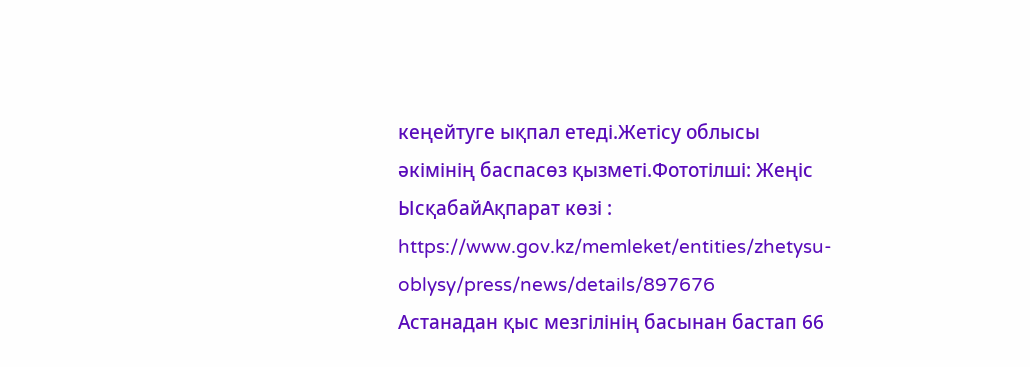кеңейтуге ықпал етеді.Жетісу облысы әкімінің баспасөз қызметі.Фототілші: Жеңіс ЫсқабайАқпарат көзі : https://www.gov.kz/memleket/entities/zhetysu-oblysy/press/news/details/897676
Астанадан қыс мезгілінің басынан бастап 66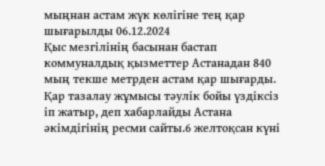мыңнан астам жүк көлігіне тең қар шығарылды 06.12.2024
Қыс мезгілінің басынан бастап коммуналдық қызметтер Астанадан 840 мың текше метрден астам қар шығарды. Қар тазалау жұмысы тәулік бойы үздіксіз іп жатыр, деп хабарлайды Астана әкімдігінің ресми сайты.6 желтоқсан күні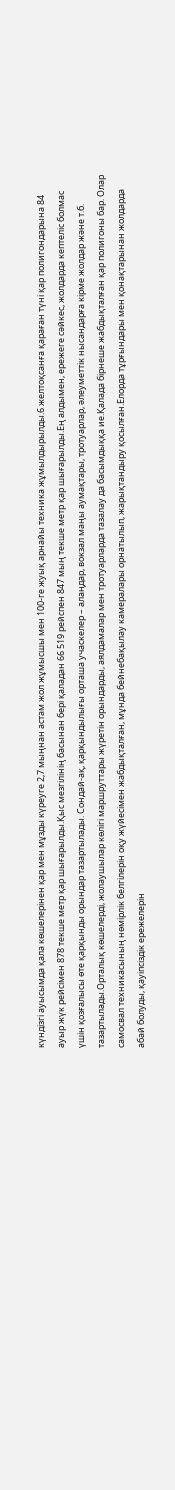күндізгі ауысымда қала көшелерінен қар мен мұзды күреуге 2,7 мыңнан астам жол жұмысшы мен 100-ге жуық арнайы техника жұмылдырылды.6 желтоқсанға қараған түні қар полигондарына 84 ауыр жүк рейсімен 878 текше метр қар шығарылды.Қыс мезгілінің басынан бері қаладан 66 519 рейспен 847 мың текше метр қар шығарылды.Ең алдымен, ережеге сәйкес, жолдарда кептеліс болмас үшін қозғалысы өте қарқынды орындар тазартылады. Сондай-ақ, қарқындылығы орташа учаскелер – алаңдар, вокзал маңы аумақтары, тротуарлар, әлеуметтік нысандарға кірме жолдар және т.б. тазартылады.Орталық көшелерді, жолаушылар көлігі маршруттары жүретін орындарды, аялдамалар мен тротуарларда тазалау да басымдыққа ие.Қалада бірнеше жабдықталған қар полигоны бар. Олар самосвал техникасының нөмірлік белгілерін оқу жүйесімен жабдықталған, мұнда бейнебақылау камералары орнатылып, жарықтандыру қосылған.Елорда тұрғындары мен қонақтарынан жолдарда абай болуды, қауіпсіздік ережелерін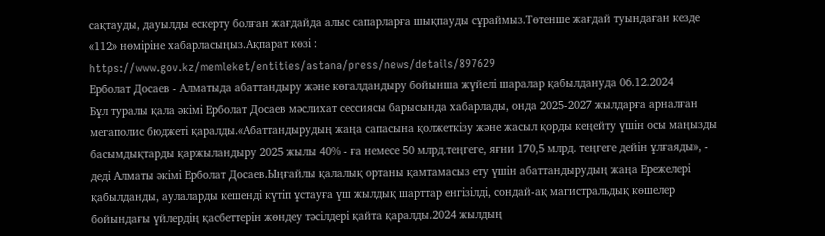сақтауды, дауылды ескерту болған жағдайда алыс сапарларға шықпауды сұраймыз.Төтенше жағдай туындаған кезде «112» нөміріне хабарласыңыз.Ақпарат көзі : https://www.gov.kz/memleket/entities/astana/press/news/details/897629
Ерболат Досаев - Алматыда абаттандыру және көгалдандыру бойынша жүйелі шаралар қабылдануда 06.12.2024
Бұл туралы қала әкімі Ерболат Досаев мәслихат сессиясы барысында хабарлады, онда 2025-2027 жылдарға арналған мегаполис бюджеті қаралды.«Абаттандырудың жаңа сапасына қолжеткізу және жасыл қорды кеңейту үшін осы маңызды басымдықтарды қаржыландыру 2025 жылы 40% - ға немесе 50 млрд.теңгеге, яғни 170,5 млрд. теңгеге дейін ұлғаяды», - деді Алматы әкімі Ерболат Досаев.Ыңғайлы қалалық ортаны қамтамасыз ету үшін абаттандырудың жаңа Ережелері қабылданды, аулаларды кешенді күтіп ұстауға үш жылдық шарттар енгізілді, сондай-ақ магистральдық көшелер бойындағы үйлердің қасбеттерін жөндеу тәсілдері қайта қаралды.2024 жылдың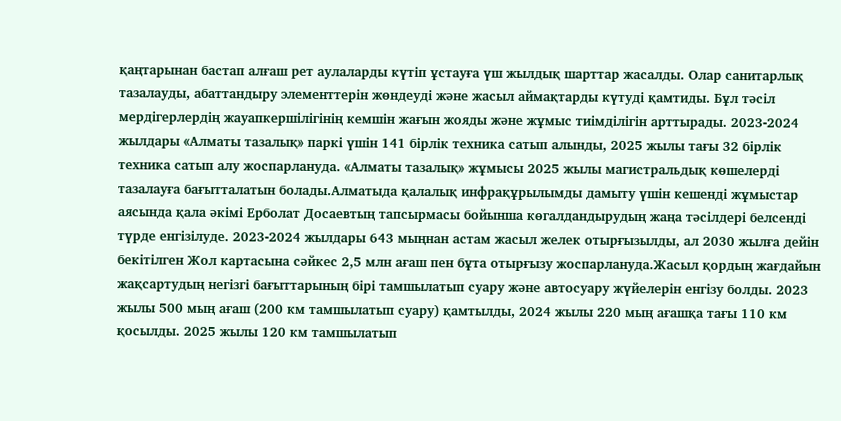қаңтарынан бастап алғаш рет аулаларды күтіп ұстауға үш жылдық шарттар жасалды. Олар санитарлық тазалауды, абаттандыру элементтерін жөндеуді және жасыл аймақтарды күтуді қамтиды. Бұл тәсіл мердігерлердің жауапкершілігінің кемшін жағын жояды және жұмыс тиімділігін арттырады. 2023-2024 жылдары «Алматы тазалық» паркі үшін 141 бірлік техника сатып алынды, 2025 жылы тағы 32 бірлік техника сатып алу жоспарлануда. «Алматы тазалық» жұмысы 2025 жылы магистральдық көшелерді тазалауға бағытталатын болады.Алматыда қалалық инфрақұрылымды дамыту үшін кешенді жұмыстар аясында қала әкімі Ерболат Досаевтың тапсырмасы бойынша көгалдандырудың жаңа тәсілдері белсенді түрде енгізілуде. 2023-2024 жылдары 643 мыңнан астам жасыл желек отырғызылды, ал 2030 жылға дейін бекітілген Жол картасына сәйкес 2,5 млн ағаш пен бұта отырғызу жоспарлануда.Жасыл қордың жағдайын жақсартудың негізгі бағыттарының бірі тамшылатып суару және автосуару жүйелерін енгізу болды. 2023 жылы 500 мың ағаш (200 км тамшылатып суару) қамтылды, 2024 жылы 220 мың ағашқа тағы 110 км қосылды. 2025 жылы 120 км тамшылатып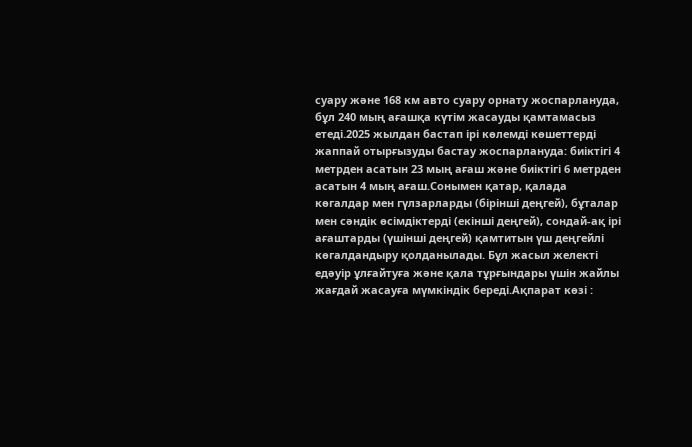суару және 168 км авто суару орнату жоспарлануда, бұл 240 мың ағашқа күтім жасауды қамтамасыз етеді.2025 жылдан бастап ірі көлемді көшеттерді жаппай отырғызуды бастау жоспарлануда: биіктігі 4 метрден асатын 23 мың ағаш және биіктігі 6 метрден асатын 4 мың ағаш.Сонымен қатар, қалада көгалдар мен гүлзарларды (бірінші деңгей), бұталар мен сәндік өсімдіктерді (екінші деңгей), сондай-ақ ірі ағаштарды (үшінші деңгей) қамтитын үш деңгейлі көгалдандыру қолданылады. Бұл жасыл желекті едәуір ұлғайтуға және қала тұрғындары үшін жайлы жағдай жасауға мүмкіндік береді.Ақпарат көзі :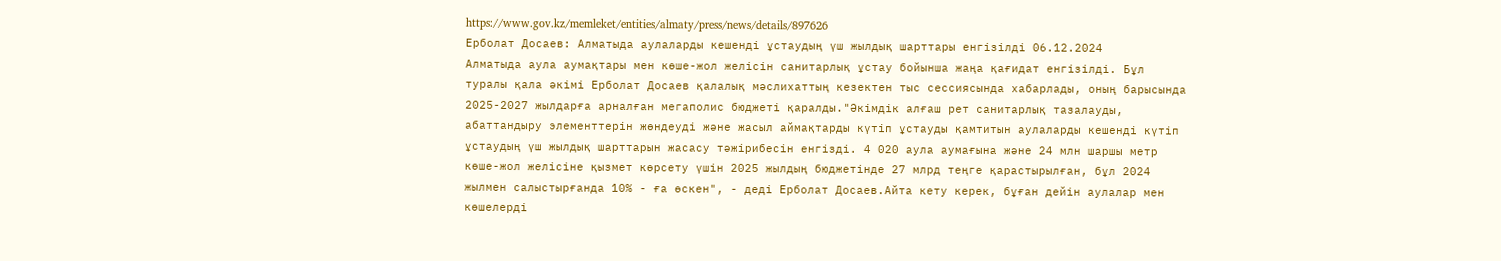https://www.gov.kz/memleket/entities/almaty/press/news/details/897626
Ерболат Досаев: Алматыда аулаларды кешенді ұстаудың үш жылдық шарттары енгізілді 06.12.2024
Алматыда аула аумақтары мен көше-жол желісін санитарлық ұстау бойынша жаңа қағидат енгізілді. Бұл туралы қала әкімі Ерболат Досаев қалалық мәслихаттың кезектен тыс сессиясында хабарлады, оның барысында 2025-2027 жылдарға арналған мегаполис бюджеті қаралды."Әкімдік алғаш рет санитарлық тазалауды, абаттандыру элементтерін жөндеуді және жасыл аймақтарды күтіп ұстауды қамтитын аулаларды кешенді күтіп ұстаудың үш жылдық шарттарын жасасу тәжірибесін енгізді. 4 020 аула аумағына және 24 млн шаршы метр көше-жол желісіне қызмет көрсету үшін 2025 жылдың бюджетінде 27 млрд теңге қарастырылған, бұл 2024 жылмен салыстырғанда 10% - ға өскен", - деді Ерболат Досаев.Айта кету керек, бұған дейін аулалар мен көшелерді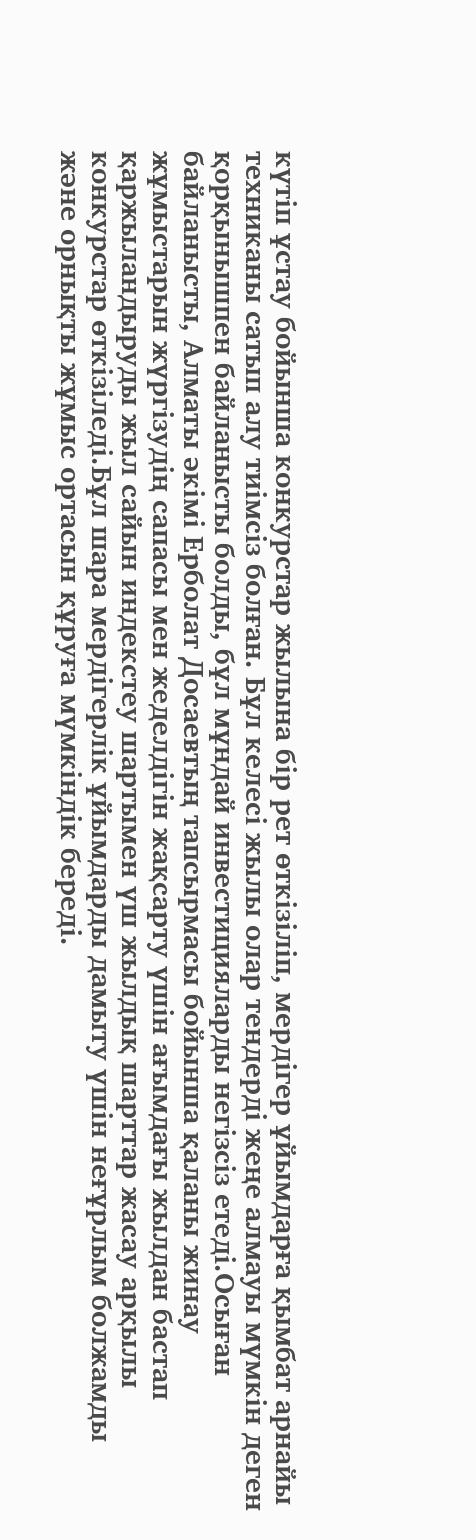күтіп ұстау бойынша конкурстар жылына бір рет өткізіліп, мердігер ұйымдарға қымбат арнайы техниканы сатып алу тиімсіз болған. Бұл келесі жылы олар тендерді жеңе алмауы мүмкін деген қорқынышпен байланысты болды, бұл мұндай инвестицияларды негізсіз етеді.Осыған байланысты, Алматы әкімі Ерболат Досаевтың тапсырмасы бойынша қаланы жинау жұмыстарын жүргізудің сапасы мен жеделдігін жақсарту үшін ағымдағы жылдан бастап қаржыландыруды жыл сайын индекстеу шартымен үш жылдық шарттар жасау арқылы конкурстар өткізіледі.Бұл шара мердігерлік ұйымдарды дамыту үшін неғұрлым болжамды және орнықты жұмыс ортасын құруға мүмкіндік береді.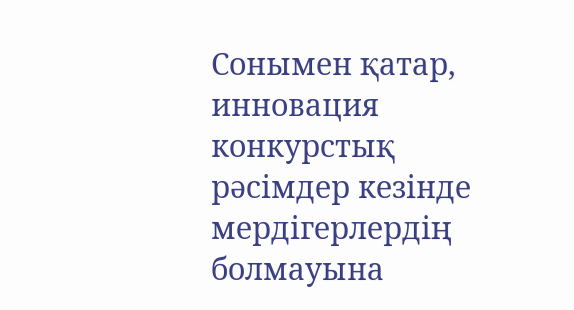Сонымен қатар, инновация конкурстық рәсімдер кезінде мердігерлердің болмауына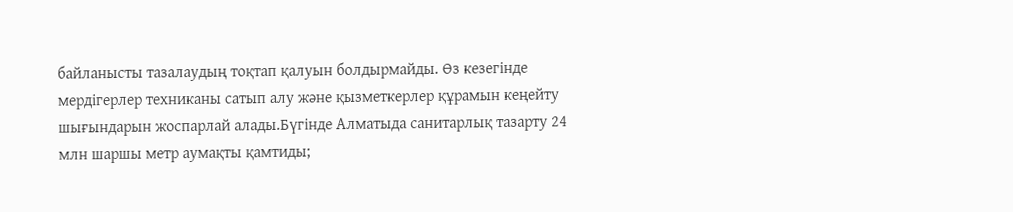байланысты тазалаудың тоқтап қалуын болдырмайды. Өз кезегінде мердігерлер техниканы сатып алу және қызметкерлер құрамын кеңейту шығындарын жоспарлай алады.Бүгінде Алматыда санитарлық тазарту 24 млн шаршы метр аумақты қамтиды;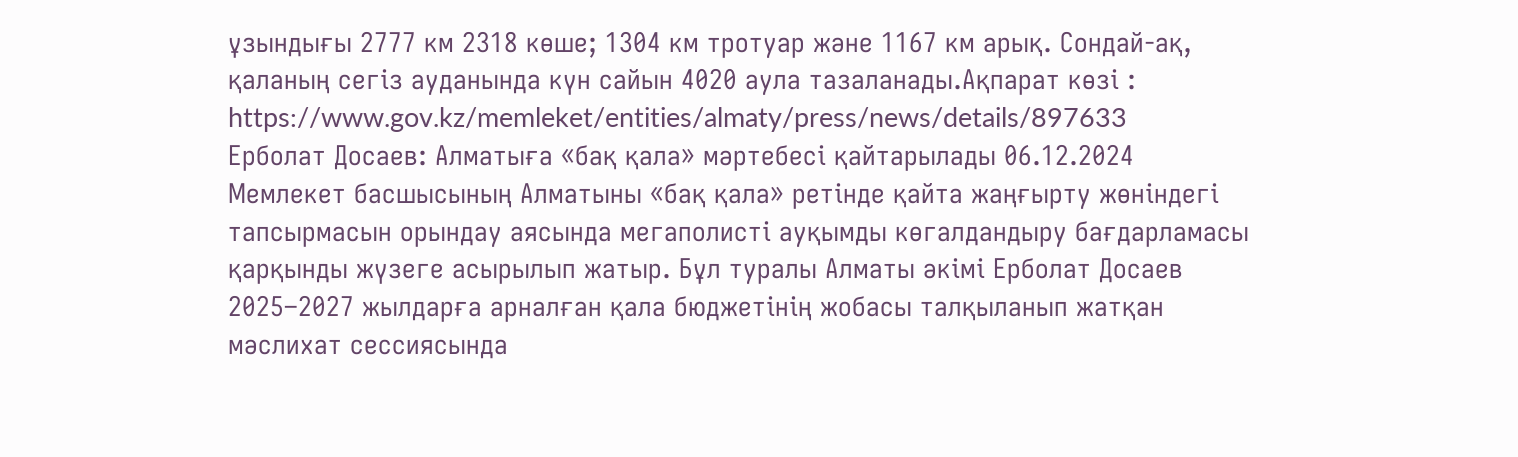ұзындығы 2777 км 2318 көше; 1304 км тротуар және 1167 км арық. Сондай-ақ, қаланың сегіз ауданында күн сайын 4020 аула тазаланады.Ақпарат көзі : https://www.gov.kz/memleket/entities/almaty/press/news/details/897633
Ерболат Досаев: Алматыға «бақ қала» мәртебесі қайтарылады 06.12.2024
Мемлекет басшысының Алматыны «бақ қала» ретінде қайта жаңғырту жөніндегі тапсырмасын орындау аясында мегаполисті ауқымды көгалдандыру бағдарламасы қарқынды жүзеге асырылып жатыр. Бұл туралы Алматы әкімі Ерболат Досаев 2025–2027 жылдарға арналған қала бюджетінің жобасы талқыланып жатқан мәслихат сессиясында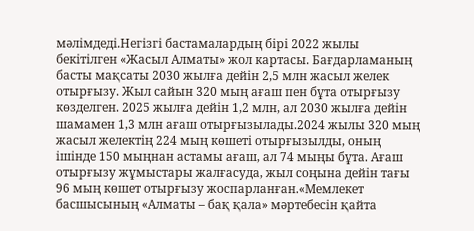мәлімдеді.Негізгі бастамалардың бірі 2022 жылы бекітілген «Жасыл Алматы» жол картасы. Бағдарламаның басты мақсаты 2030 жылға дейін 2,5 млн жасыл желек отырғызу. Жыл сайын 320 мың ағаш пен бұта отырғызу көзделген. 2025 жылға дейін 1,2 млн, ал 2030 жылға дейін шамамен 1,3 млн ағаш отырғызылады.2024 жылы 320 мың жасыл желектің 224 мың көшеті отырғызылды, оның ішінде 150 мыңнан астамы ағаш, ал 74 мыңы бұта. Ағаш отырғызу жұмыстары жалғасуда, жыл соңына дейін тағы 96 мың көшет отырғызу жоспарланған.«Мемлекет басшысының «Алматы – бақ қала» мәртебесін қайта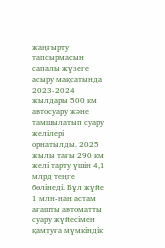жаңғырту тапсырмасын сапалы жүзеге асыру мақсатында 2023-2024 жылдары 500 км автосуару және тамшылатып суару желілері орнатылды. 2025 жылы тағы 290 км желі тарту үшін 4,1 млрд теңге бөлінеді. Бұл жүйе 1 млн-нан астам ағашты автоматты суару жүйесімен қамтуға мүмкіндік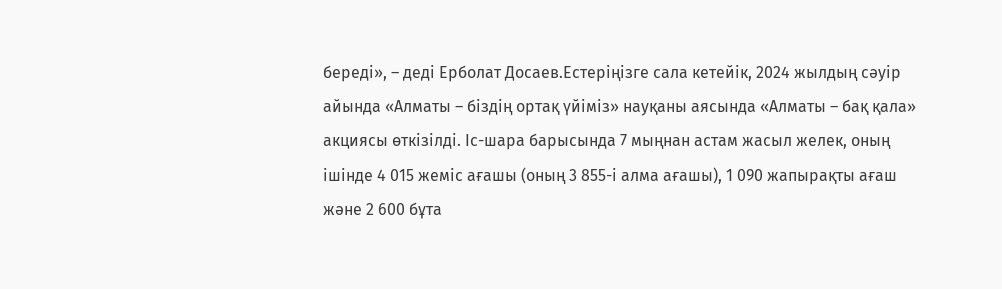береді», – деді Ерболат Досаев.Естеріңізге сала кетейік, 2024 жылдың сәуір айында «Алматы – біздің ортақ үйіміз» науқаны аясында «Алматы – бақ қала» акциясы өткізілді. Іс-шара барысында 7 мыңнан астам жасыл желек, оның ішінде 4 015 жеміс ағашы (оның 3 855-і алма ағашы), 1 090 жапырақты ағаш және 2 600 бұта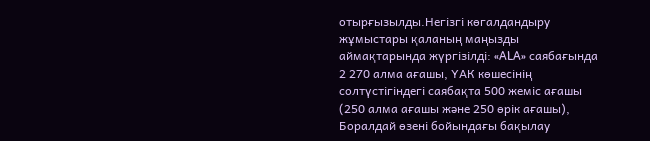отырғызылды.Негізгі көгалдандыру жұмыстары қаланың маңызды аймақтарында жүргізілді: «ALA» саябағында 2 270 алма ағашы, ҮАК көшесінің солтүстігіндегі саябақта 500 жеміс ағашы (250 алма ағашы және 250 өрік ағашы), Боралдай өзені бойындағы бақылау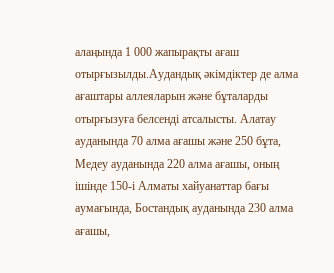алаңында 1 000 жапырақты ағаш отырғызылды.Аудандық әкімдіктер де алма ағаштары аллеяларын және бұталарды отырғызуға белсенді атсалысты. Алатау ауданында 70 алма ағашы және 250 бұта, Медеу ауданында 220 алма ағашы, оның ішінде 150-і Алматы хайуанаттар бағы аумағында, Бостандық ауданында 230 алма ағашы,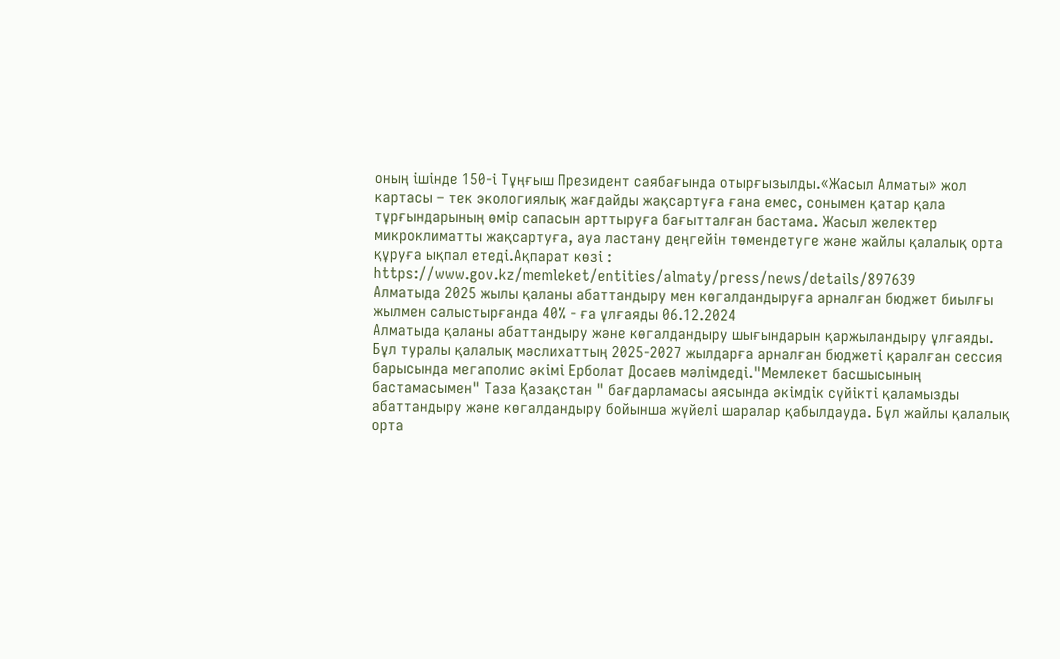оның ішінде 150-і Тұңғыш Президент саябағында отырғызылды.«Жасыл Алматы» жол картасы – тек экологиялық жағдайды жақсартуға ғана емес, сонымен қатар қала тұрғындарының өмір сапасын арттыруға бағытталған бастама. Жасыл желектер микроклиматты жақсартуға, ауа ластану деңгейін төмендетуге және жайлы қалалық орта құруға ықпал етеді.Ақпарат көзі : https://www.gov.kz/memleket/entities/almaty/press/news/details/897639
Алматыда 2025 жылы қаланы абаттандыру мен көгалдандыруға арналған бюджет биылғы жылмен салыстырғанда 40% - ға ұлғаяды 06.12.2024
Алматыда қаланы абаттандыру және көгалдандыру шығындарын қаржыландыру ұлғаяды. Бұл туралы қалалық мәслихаттың 2025-2027 жылдарға арналған бюджеті қаралған сессия барысында мегаполис әкімі Ерболат Досаев мәлімдеді."Мемлекет басшысының бастамасымен" Таза Қазақстан " бағдарламасы аясында әкімдік сүйікті қаламызды абаттандыру және көгалдандыру бойынша жүйелі шаралар қабылдауда. Бұл жайлы қалалық орта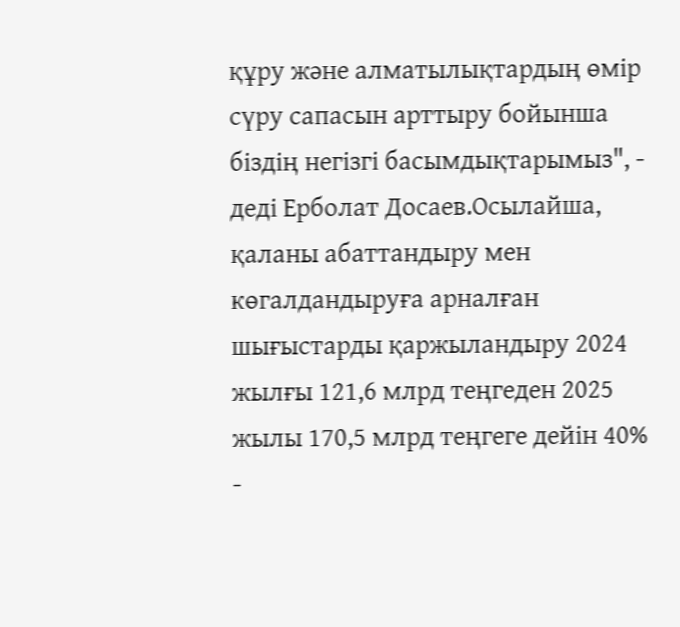құру және алматылықтардың өмір сүру сапасын арттыру бойынша біздің негізгі басымдықтарымыз", - деді Ерболат Досаев.Осылайша, қаланы абаттандыру мен көгалдандыруға арналған шығыстарды қаржыландыру 2024 жылғы 121,6 млрд теңгеден 2025 жылы 170,5 млрд теңгеге дейін 40% -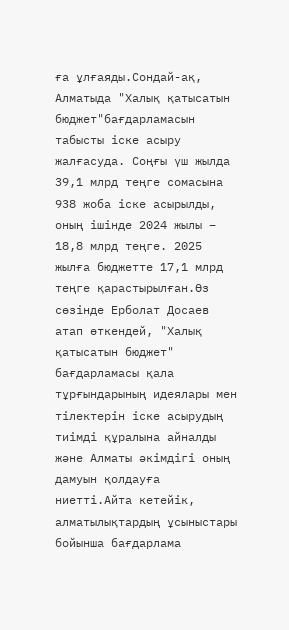ға ұлғаяды.Сондай-ақ, Алматыда "Халық қатысатын бюджет"бағдарламасын табысты іске асыру жалғасуда. Соңғы үш жылда 39,1 млрд теңге сомасына 938 жоба іске асырылды, оның ішінде 2024 жылы – 18,8 млрд теңге. 2025 жылға бюджетте 17,1 млрд теңге қарастырылған.Өз сөзінде Ерболат Досаев атап өткендей, "Халық қатысатын бюджет" бағдарламасы қала тұрғындарының идеялары мен тілектерін іске асырудың тиімді құралына айналды және Алматы әкімдігі оның дамуын қолдауға ниетті.Айта кетейік, алматылықтардың ұсыныстары бойынша бағдарлама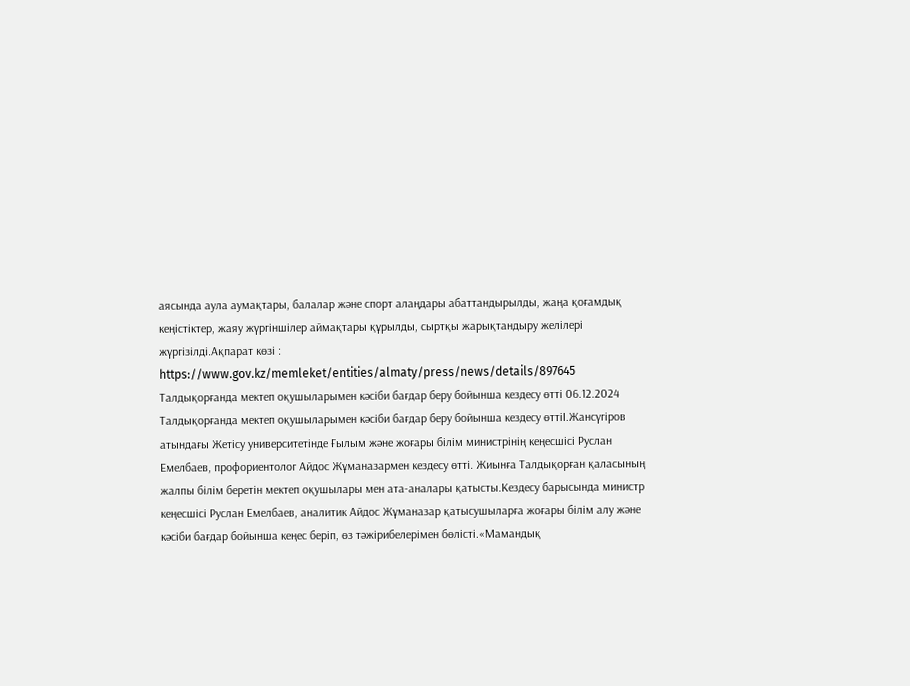аясында аула аумақтары, балалар және спорт алаңдары абаттандырылды, жаңа қоғамдық кеңістіктер, жаяу жүргіншілер аймақтары құрылды, сыртқы жарықтандыру желілері жүргізілді.Ақпарат көзі : https://www.gov.kz/memleket/entities/almaty/press/news/details/897645
Талдықорғанда мектеп оқушыларымен кәсіби бағдар беру бойынша кездесу өтті 06.12.2024
Талдықорғанда мектеп оқушыларымен кәсіби бағдар беру бойынша кездесу өттіІ.Жансүгіров атындағы Жетісу университетінде Ғылым және жоғары білім министрінің кеңесшісі Руслан Емелбаев, профориентолог Айдос Жұманазармен кездесу өтті. Жиынға Талдықорған қаласының жалпы білім беретін мектеп оқушылары мен ата-аналары қатысты.Кездесу барысында министр кеңесшісі Руслан Емелбаев, аналитик Айдос Жұманазар қатысушыларға жоғары білім алу және кәсіби бағдар бойынша кеңес беріп, өз тәжірибелерімен бөлісті.«Мамандық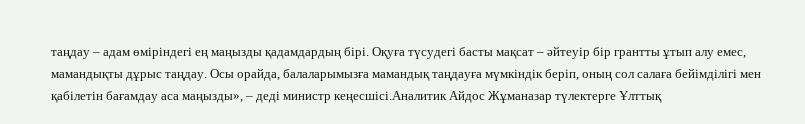таңдау – адам өміріндегі ең маңызды қадамдардың бірі. Оқуға түсудегі басты мақсат – әйтеуір бір грантты ұтып алу емес, мамандықты дұрыс таңдау. Осы орайда, балаларымызға мамандық таңдауға мүмкіндік беріп, оның сол салаға бейімділігі мен қабілетін бағамдау аса маңызды», – деді министр кеңесшісі.Аналитик Айдос Жұманазар түлектерге Ұлттық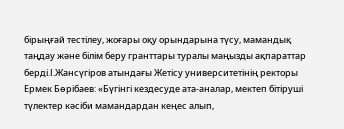бірыңғай тестілеу, жоғары оқу орындарына түсу, мамандық таңдау және білім беру гранттары туралы маңызды ақпараттар берді.І.Жансүгіров атындағы Жетісу университетінің ректоры Ермек Бөрібаев: «Бүгінгі кездесуде ата-аналар, мектеп бітіруші түлектер кәсіби мамандардан кеңес алып,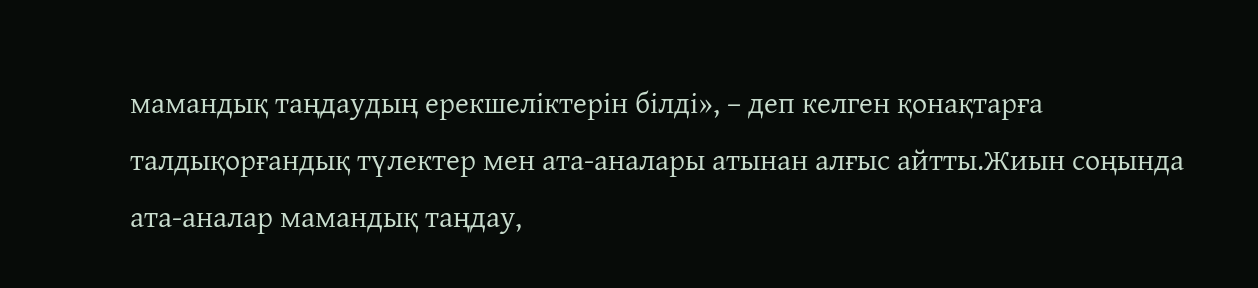мамандық таңдаудың ерекшеліктерін білді», – деп келген қонақтарға талдықорғандық түлектер мен ата-аналары атынан алғыс айтты.Жиын соңында ата-аналар мамандық таңдау,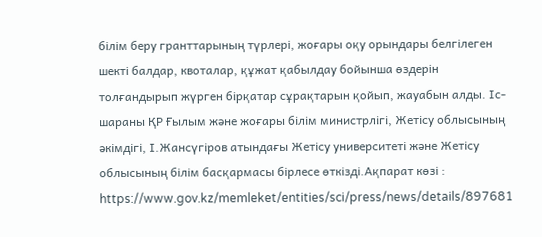білім беру гранттарының түрлері, жоғары оқу орындары белгілеген шекті балдар, квоталар, құжат қабылдау бойынша өздерін толғандырып жүрген бірқатар сұрақтарын қойып, жауабын алды. Іс-шараны ҚР Ғылым және жоғары білім министрлігі, Жетісу облысының әкімдігі, І.Жансүгіров атындағы Жетісу университеті және Жетісу облысының білім басқармасы бірлесе өткізді.Ақпарат көзі : https://www.gov.kz/memleket/entities/sci/press/news/details/897681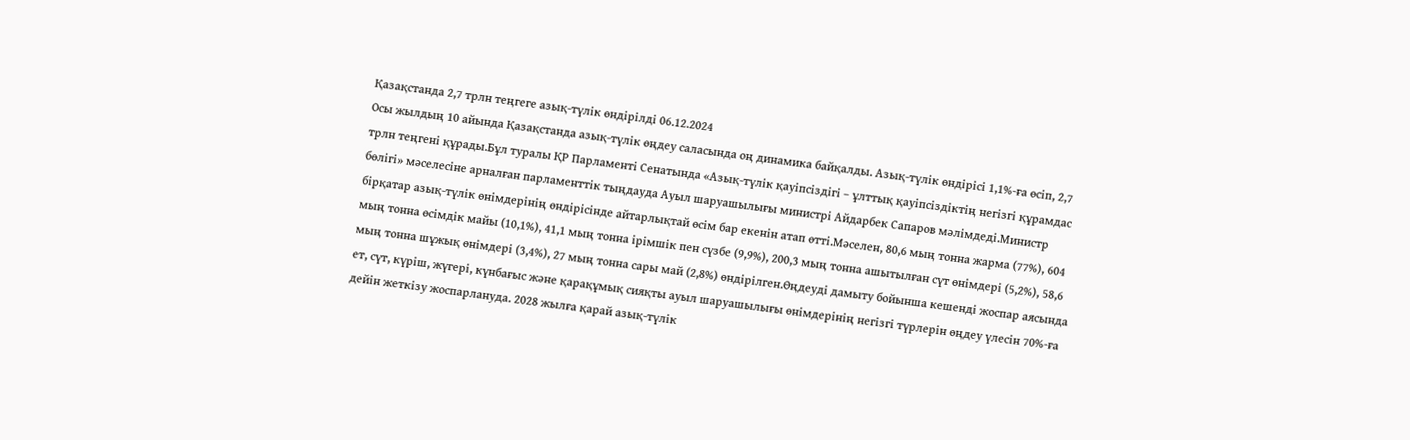Қазақстанда 2,7 трлн теңгеге азық-түлік өндірілді 06.12.2024
Осы жылдың 10 айында Қазақстанда азық-түлік өңдеу саласында оң динамика байқалды. Азық-түлік өндірісі 1,1%-ға өсіп, 2,7 трлн теңгені құрады.Бұл туралы ҚР Парламенті Сенатында «Азық-түлік қауіпсіздігі – ұлттық қауіпсіздіктің негізгі құрамдас бөлігі» мәселесіне арналған парламенттік тыңдауда Ауыл шаруашылығы министрі Айдарбек Сапаров мәлімдеді.Министр бірқатар азық-түлік өнімдерінің өндірісінде айтарлықтай өсім бар екенін атап өтті.Мәселен, 80,6 мың тонна жарма (77%), 604 мың тонна өсімдік майы (10,1%), 41,1 мың тонна ірімшік пен сүзбе (9,9%), 200,3 мың тонна ашытылған сүт өнімдері (5,2%), 58,6 мың тонна шұжық өнімдері (3,4%), 27 мың тонна сары май (2,8%) өндірілген.Өңдеуді дамыту бойынша кешенді жоспар аясында ет, сүт, күріш, жүгері, күнбағыс және қарақұмық сияқты ауыл шаруашылығы өнімдерінің негізгі түрлерін өңдеу үлесін 70%-ға дейін жеткізу жоспарлануда. 2028 жылға қарай азық-түлік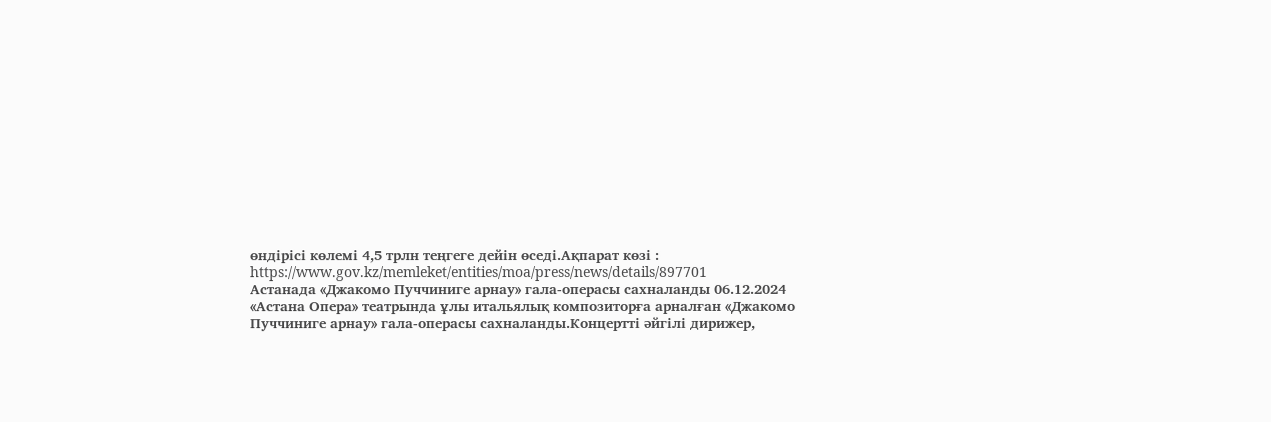өндірісі көлемі 4,5 трлн теңгеге дейін өседі.Ақпарат көзі : https://www.gov.kz/memleket/entities/moa/press/news/details/897701
Астанада «Джакомо Пуччиниге арнау» гала-операсы сахналанды 06.12.2024
«Астана Опера» театрында ұлы итальялық композиторға арналған «Джакомо Пуччиниге арнау» гала-операсы сахналанды.Концертті әйгілі дирижер,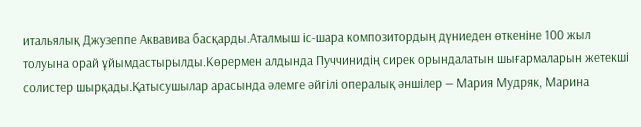итальялық Джузеппе Аквавива басқарды.Аталмыш іс-шара композитордың дүниеден өткеніне 100 жыл толуына орай ұйымдастырылды.Көрермен алдында Пуччинидің сирек орындалатын шығармаларын жетекші солистер шырқады.Қатысушылар арасында әлемге әйгілі опералық әншілер — Мария Мудряк, Марина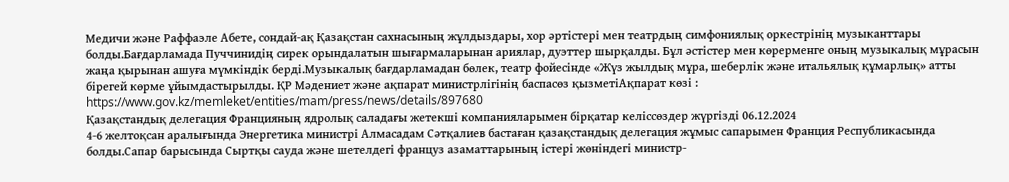Медичи және Раффаэле Абете, сондай-ақ Қазақстан сахнасының жұлдыздары, хор әртістері мен театрдың симфониялық оркестрінің музыканттары болды.Бағдарламада Пуччинидің сирек орындалатын шығармаларынан ариялар, дуэттер шырқалды. Бұл әстістер мен көрерменге оның музыкалық мұрасын жаңа қырынан ашуға мүмкіндік берді.Музыкалық бағдарламадан бөлек, театр фойесінде «Жүз жылдық мұра, шеберлік және итальялық құмарлық» атты бірегей көрме ұйымдастырылды. ҚР Мәдениет және ақпарат министрлігінің баспасөз қызметіАқпарат көзі : https://www.gov.kz/memleket/entities/mam/press/news/details/897680
Қазақстандық делегация Францияның ядролық саладағы жетекші компанияларымен бірқатар келіссөздер жүргізді 06.12.2024
4-6 желтоқсан аралығында Энергетика министрі Алмасадам Сәтқалиев бастаған қазақстандық делегация жұмыс сапарымен Франция Республикасында болды.Сапар барысында Сыртқы сауда және шетелдегі француз азаматтарының істері жөніндегі министр-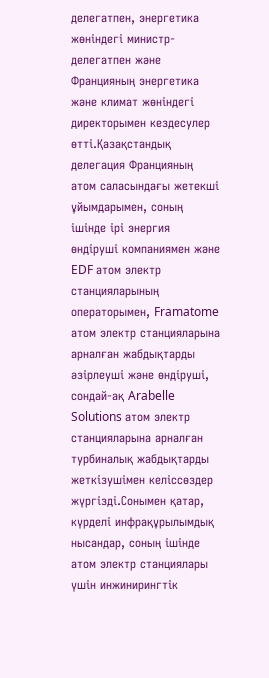делегатпен, энергетика жөніндегі министр-делегатпен және Францияның энергетика және климат жөніндегі директорымен кездесулер өтті.Қазақстандық делегация Францияның атом саласындағы жетекші ұйымдарымен, соның ішінде ірі энергия өндіруші компаниямен және EDF атом электр станцияларының операторымен, Framatome атом электр станцияларына арналған жабдықтарды әзірлеуші және өндіруші, сондай-ақ Arabelle Solutions атом электр станцияларына арналған турбиналық жабдықтарды жеткізушімен келіссөздер жүргізді.Сонымен қатар, күрделі инфрақұрылымдық нысандар, соның ішінде атом электр станциялары үшін инжинирингтік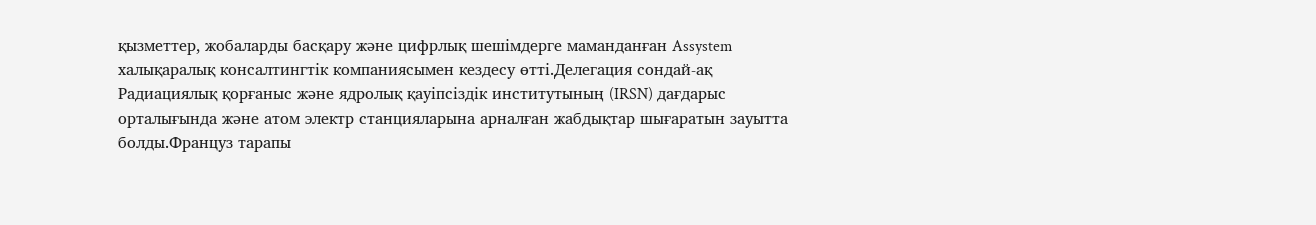қызметтер, жобаларды басқару және цифрлық шешімдерге маманданған Assystem халықаралық консалтингтік компаниясымен кездесу өтті.Делегация сондай-ақ Радиациялық қорғаныс және ядролық қауіпсіздік институтының (IRSN) дағдарыс орталығында және атом электр станцияларына арналған жабдықтар шығаратын зауытта болды.Француз тарапы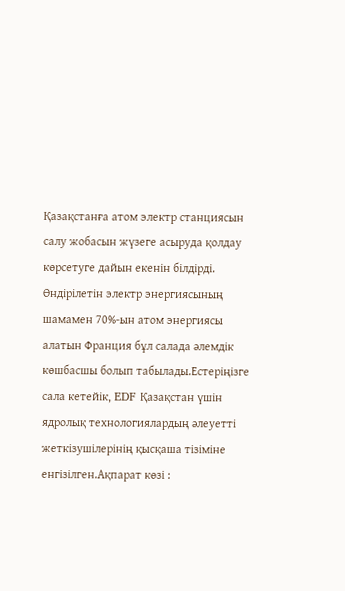Қазақстанға атом электр станциясын салу жобасын жүзеге асыруда қолдау көрсетуге дайын екенін білдірді. Өндірілетін электр энергиясының шамамен 70%-ын атом энергиясы алатын Франция бұл салада әлемдік көшбасшы болып табылады.Естеріңізге сала кетейік, EDF Қазақстан үшін ядролық технологиялардың әлеуетті жеткізушілерінің қысқаша тізіміне енгізілген.Ақпарат көзі :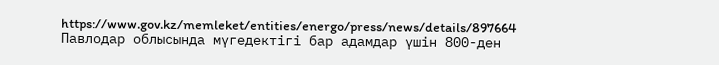https://www.gov.kz/memleket/entities/energo/press/news/details/897664
Павлодар облысында мүгедектігі бар адамдар үшін 800-ден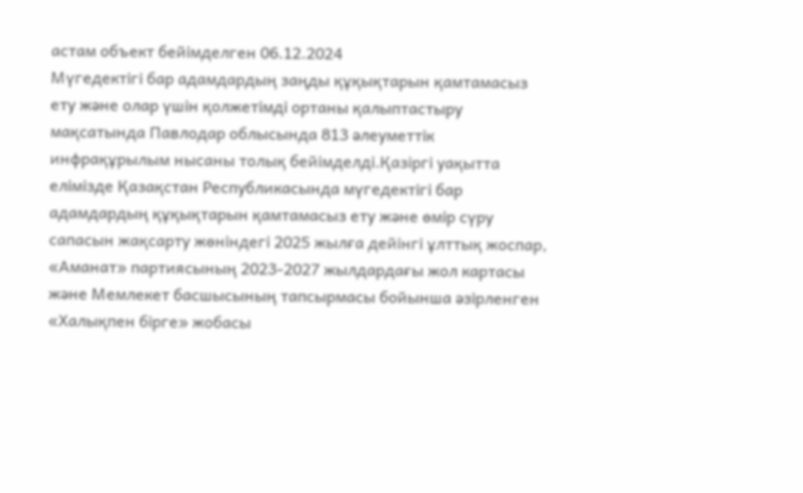астам объект бейімделген 06.12.2024
Мүгедектігі бар адамдардың заңды құқықтарын қамтамасыз ету және олар үшін қолжетімді ортаны қалыптастыру мақсатында Павлодар облысында 813 әлеуметтік инфрақұрылым нысаны толық бейімделді.Қазіргі уақытта елімізде Қазақстан Республикасында мүгедектігі бар адамдардың құқықтарын қамтамасыз ету және өмір сүру сапасын жақсарту жөніндегі 2025 жылға дейінгі ұлттық жоспар, «Аманат» партиясының 2023-2027 жылдардағы жол картасы және Мемлекет басшысының тапсырмасы бойынша әзірленген «Халықпен бірге» жобасы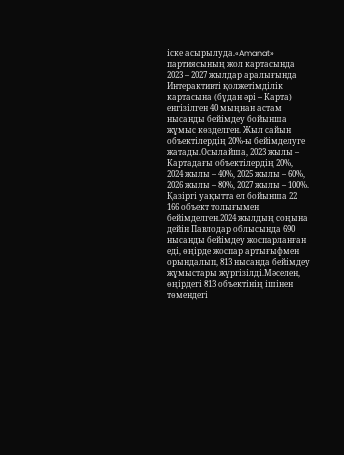іске асырылуда.«Amanat» партиясының жол картасында 2023 – 2027 жылдар аралығында Интерактивті қолжетімділік картасына (бұдан әрі – Карта) енгізілген 40 мыңнан астам нысанды бейімдеу бойынша жұмыс көзделген. Жыл сайын объектілердің 20%-ы бейімделуге жатады.Осылайша, 2023 жылы – Картадағы объектілердің 20%, 2024 жылы – 40%, 2025 жылы – 60%, 2026 жылы – 80%, 2027 жылы – 100%. Қазіргі уақытта ел бойынша 22 166 объект толығымен бейімделген.2024 жылдың соңына дейін Павлодар облысында 690 нысанды бейімдеу жоспарланған еді, өңірде жоспар артығыфмен орындалып, 813 нысанда бейімдеу жұмыстары жүргізілді.Мәселен, өңірдегі 813 объектінің ішінен төмендегі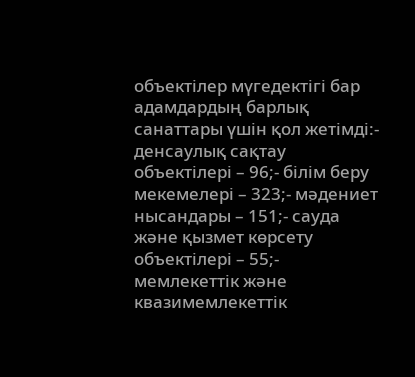объектілер мүгедектігі бар адамдардың барлық санаттары үшін қол жетімді:- денсаулық сақтау объектілері – 96;- білім беру мекемелері – 323;- мәдениет нысандары – 151;- сауда және қызмет көрсету объектілері – 55;- мемлекеттік және квазимемлекеттік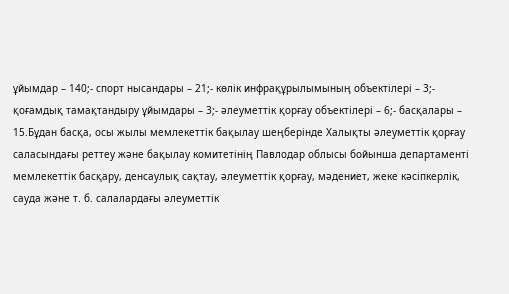ұйымдар – 140;- спорт нысандары – 21;- көлік инфрақұрылымының объектілері – 3;- қоғамдық тамақтандыру ұйымдары – 3;- әлеуметтік қорғау объектілері – 6;- басқалары – 15.Бұдан басқа, осы жылы мемлекеттік бақылау шеңберінде Халықты әлеуметтік қорғау саласындағы реттеу және бақылау комитетінің Павлодар облысы бойынша департаменті мемлекеттік басқару, денсаулық сақтау, әлеуметтік қорғау, мәдениет, жеке кәсіпкерлік, сауда және т. б. салалардағы әлеуметтік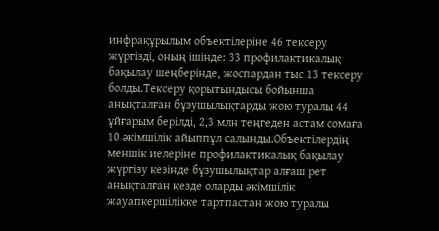инфрақұрылым объектілеріне 46 тексеру жүргізді, оның ішінде: 33 профилактикалық бақылау шеңберінде, жоспардан тыс 13 тексеру болды.Тексеру қорытындысы бойынша анықталған бұзушылықтарды жою туралы 44 ұйғарым берілді, 2,3 млн теңгеден астам сомаға 10 әкімшілік айыппұл салынды.Объектілердің меншік иелеріне профилактикалық бақылау жүргізу кезінде бұзушылықтар алғаш рет анықталған кезде оларды әкімшілік жауапкершілікке тартпастан жою туралы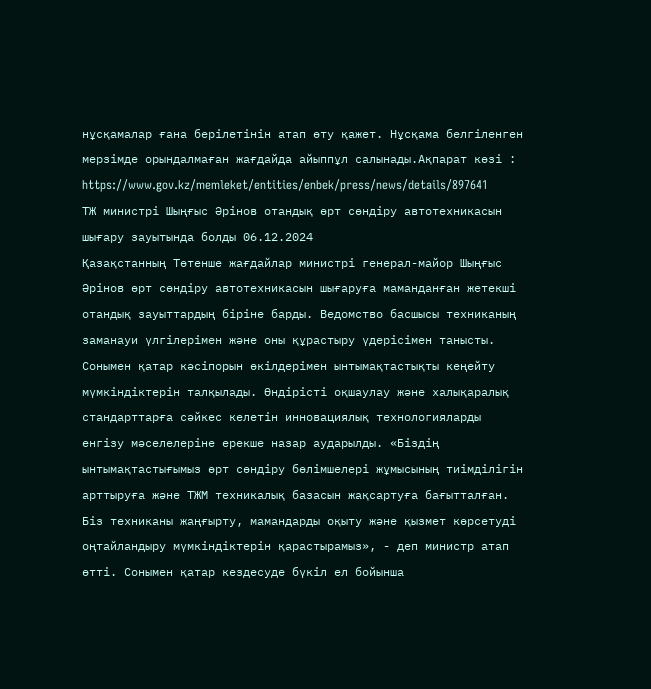нұсқамалар ғана берілетінін атап өту қажет. Нұсқама белгіленген мерзімде орындалмаған жағдайда айыппұл салынады.Ақпарат көзі : https://www.gov.kz/memleket/entities/enbek/press/news/details/897641
ТЖ министрі Шыңғыс Әрінов отандық өрт сөндіру автотехникасын шығару зауытында болды 06.12.2024
Қазақстанның Төтенше жағдайлар министрі генерал-майор Шыңғыс Әрінов өрт сөндіру автотехникасын шығаруға маманданған жетекші отандық зауыттардың біріне барды. Ведомство басшысы техниканың заманауи үлгілерімен және оны құрастыру үдерісімен танысты. Сонымен қатар кәсіпорын өкілдерімен ынтымақтастықты кеңейту мүмкіндіктерін талқылады. Өндірісті оқшаулау және халықаралық стандарттарға сәйкес келетін инновациялық технологияларды енгізу мәселелеріне ерекше назар аударылды. «Біздің ынтымақтастығымыз өрт сөндіру бөлімшелері жұмысының тиімділігін арттыруға және ТЖМ техникалық базасын жақсартуға бағытталған. Біз техниканы жаңғырту, мамандарды оқыту және қызмет көрсетуді оңтайландыру мүмкіндіктерін қарастырамыз», - деп министр атап өтті. Сонымен қатар кездесуде бүкіл ел бойынша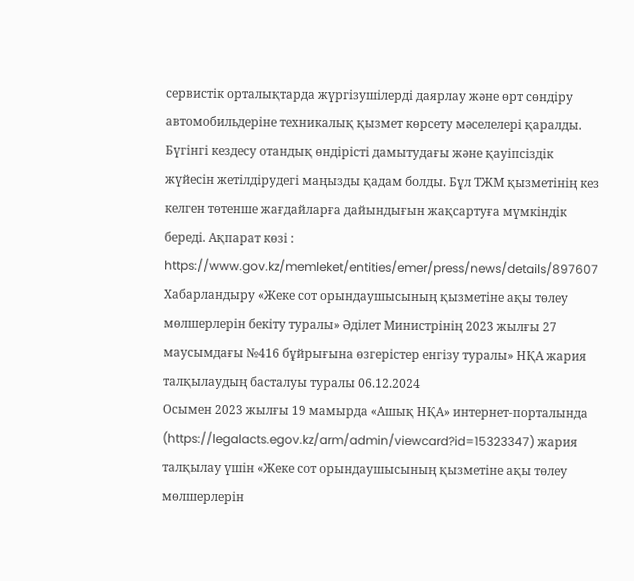сервистік орталықтарда жүргізушілерді даярлау және өрт сөндіру автомобильдеріне техникалық қызмет көрсету мәселелері қаралды. Бүгінгі кездесу отандық өндірісті дамытудағы және қауіпсіздік жүйесін жетілдірудегі маңызды қадам болды. Бұл ТЖМ қызметінің кез келген төтенше жағдайларға дайындығын жақсартуға мүмкіндік береді. Ақпарат көзі : https://www.gov.kz/memleket/entities/emer/press/news/details/897607
Хабарландыру «Жеке сот орындаушысының қызметіне ақы төлеу мөлшерлерін бекіту туралы» Әділет Министрінің 2023 жылғы 27 маусымдағы №416 бұйрығына өзгерістер енгізу туралы» НҚА жария талқылаудың басталуы туралы 06.12.2024
Осымен 2023 жылғы 19 мамырда «Ашық НҚА» интернет-порталында (https://legalacts.egov.kz/arm/admin/viewcard?id=15323347) жария талқылау үшін «Жеке сот орындаушысының қызметіне ақы төлеу мөлшерлерін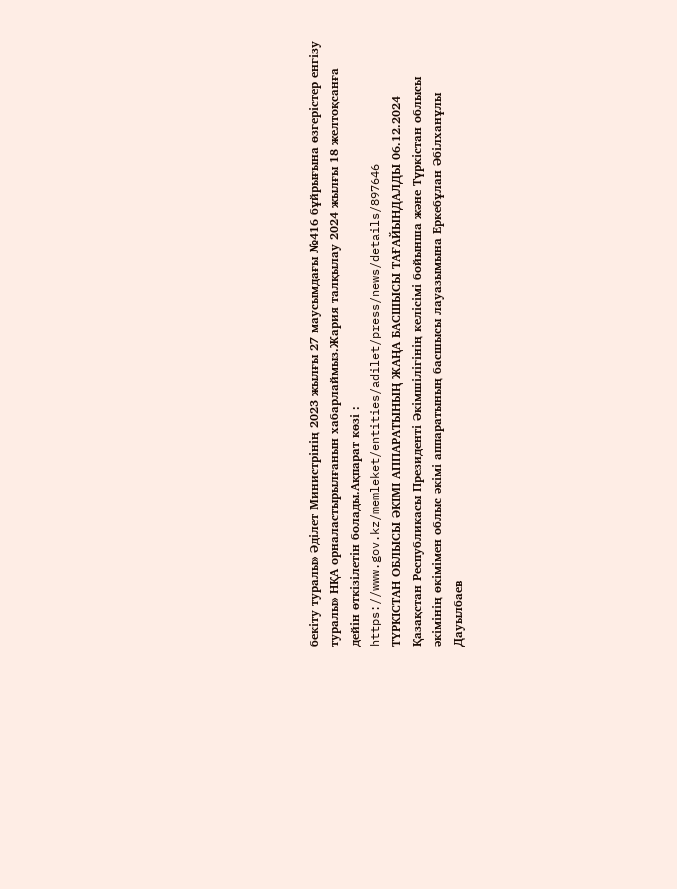бекіту туралы» Әділет Министрінің 2023 жылғы 27 маусымдағы №416 бұйрығына өзгерістер енгізу туралы» НҚА орналастырылғанын хабарлаймыз.Жария талқылау 2024 жылғы 18 желтоқсанға дейін өткізілетін болады.Ақпарат көзі : https://www.gov.kz/memleket/entities/adilet/press/news/details/897646
ТҮРКІСТАН ОБЛЫСЫ ӘКІМІ АППАРАТЫНЫҢ ЖАҢА БАСШЫСЫ ТАҒАЙЫНДАЛДЫ 06.12.2024
Қазақстан Республикасы Президенті Әкімшілігінің келісімі бойынша және Түркістан облысы әкімінің өкімімен облыс әкімі аппаратының басшысы лауазымына Еркебұлан Әбілханұлы Дауылбаев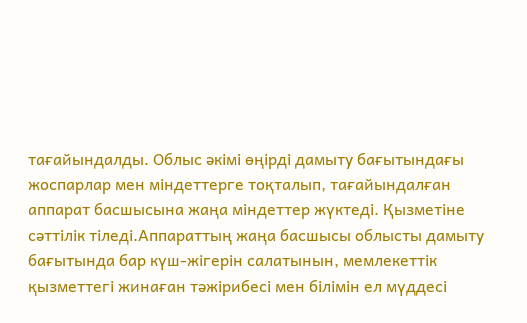тағайындалды. Облыс әкімі өңірді дамыту бағытындағы жоспарлар мен міндеттерге тоқталып, тағайындалған аппарат басшысына жаңа міндеттер жүктеді. Қызметіне сәттілік тіледі.Аппараттың жаңа басшысы облысты дамыту бағытында бар күш-жігерін салатынын, мемлекеттік қызметтегі жинаған тәжірибесі мен білімін ел мүддесі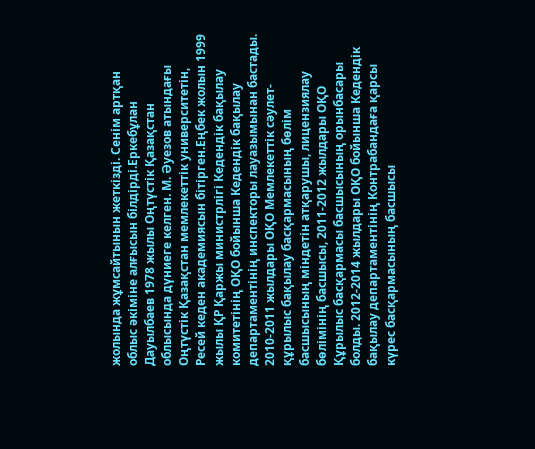жолында жұмсайтынын жеткізді. Сенім артқан облыс әкіміне алғысын білдірді.Еркебұлан Дауылбаев 1978 жылы Оңтүстік Қазақстан облысында дүниеге келген. М. Әуезов атындағы Оңтүстік Қазақстан мемлекеттік университетін, Ресей кеден академиясын бітірген.Еңбек жолын 1999 жылы ҚР Қаржы министрлігі Кедендік бақылау комитетінің ОҚО бойынша Кедендік бақылау департаментінің инспекторы лауазымынан бастады. 2010-2011 жылдары ОҚО Мемлекеттік сәулет-құрылыс бақылау басқармасының бөлім басшысының міндетін атқарушы, лицензиялау бөлімінің басшысы, 2011-2012 жылдары ОҚО Құрылыс басқармасы басшысының орынбасары болды. 2012-2014 жылдары ОҚО бойынша Кедендік бақылау департаментінің Контрабандаға қарсы күрес басқармасының басшысы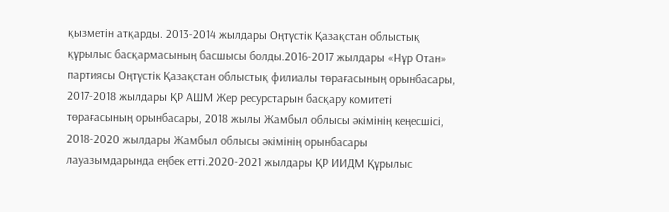қызметін атқарды. 2013-2014 жылдары Оңтүстік Қазақстан облыстық құрылыс басқармасының басшысы болды.2016-2017 жылдары «Нұр Отан» партиясы Оңтүстік Қазақстан облыстық филиалы төрағасының орынбасары, 2017-2018 жылдары ҚР АШМ Жер ресурстарын басқару комитеті төрағасының орынбасары, 2018 жылы Жамбыл облысы әкімінің кеңесшісі, 2018-2020 жылдары Жамбыл облысы әкімінің орынбасары лауазымдарында еңбек етті.2020-2021 жылдары ҚР ИИДМ Құрылыс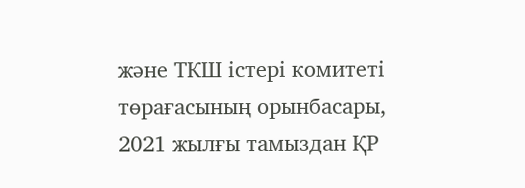және ТКШ істері комитеті төрағасының орынбасары, 2021 жылғы тамыздан ҚР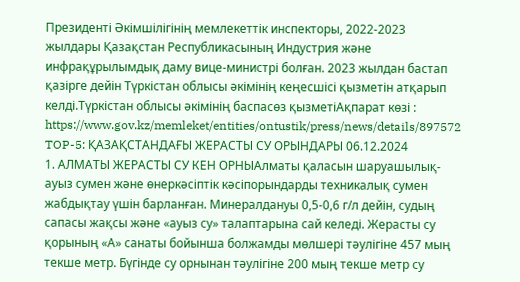Президенті Әкімшілігінің мемлекеттік инспекторы, 2022-2023 жылдары Қазақстан Республикасының Индустрия және инфрақұрылымдық даму вице-министрі болған. 2023 жылдан бастап қазірге дейін Түркістан облысы әкімінің кеңесшісі қызметін атқарып келді.Түркістан облысы әкімінің баспасөз қызметіАқпарат көзі : https://www.gov.kz/memleket/entities/ontustik/press/news/details/897572
TOP-5: ҚАЗАҚСТАНДАҒЫ ЖЕРАСТЫ СУ ОРЫНДАРЫ 06.12.2024
1. АЛМАТЫ ЖЕРАСТЫ СУ КЕН ОРНЫАлматы қаласын шаруашылық-ауыз сумен және өнеркәсіптік кәсіпорындарды техникалық сумен жабдықтау үшін барланған. Минералдануы 0,5-0,6 г/л дейін, судың сапасы жақсы және «ауыз су» талаптарына сай келеді. Жерасты су қорының «А» санаты бойынша болжамды мөлшері тәулігіне 457 мың текше метр. Бүгінде су орнынан тәулігіне 200 мың текше метр су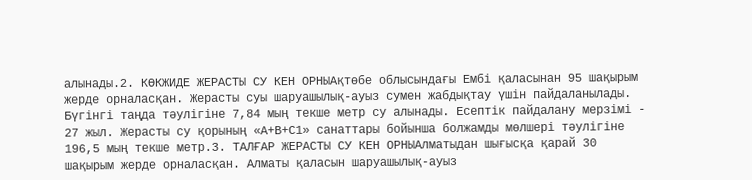алынады.2. КӨКЖИДЕ ЖЕРАСТЫ СУ КЕН ОРНЫАқтөбе облысындағы Ембі қаласынан 95 шақырым жерде орналасқан. Жерасты суы шаруашылық-ауыз сумен жабдықтау үшін пайдаланылады. Бүгінгі таңда тәулігіне 7,84 мың текше метр су алынады. Есептік пайдалану мерзімі - 27 жыл. Жерасты су қорының «А+В+С1» санаттары бойынша болжамды мөлшері тәулігіне 196,5 мың текше метр.3. ТАЛҒАР ЖЕРАСТЫ СУ КЕН ОРНЫАлматыдан шығысқа қарай 30 шақырым жерде орналасқан. Алматы қаласын шаруашылық-ауыз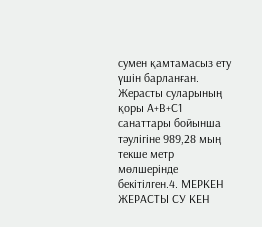сумен қамтамасыз ету үшін барланған. Жерасты суларының қоры А+В+С1 санаттары бойынша тәулігіне 989,28 мың текше метр мөлшерінде бекітілген.4. МЕРКЕН ЖЕРАСТЫ СУ КЕН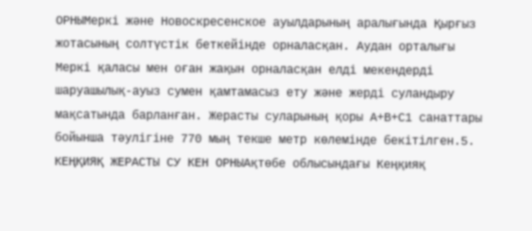ОРНЫМеркі және Новоскресенское ауылдарының аралығында Қырғыз жотасының солтүстік беткейінде орналасқан. Аудан орталығы Меркі қаласы мен оған жақын орналасқан елді мекендерді шаруашылық-ауыз сумен қамтамасыз ету және жерді суландыру мақсатында барланған. Жерасты суларының қоры А+В+С1 санаттары бойынша тәулігіне 770 мың текше метр көлемінде бекітілген.5. КЕҢҚИЯҚ ЖЕРАСТЫ СУ КЕН ОРНЫАқтөбе облысындағы Кеңқияқ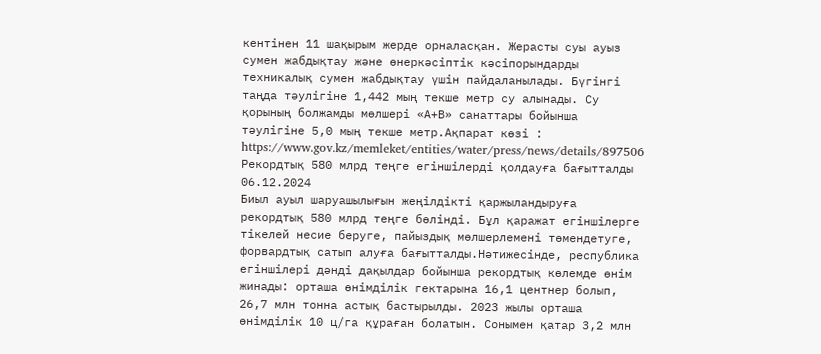кентінен 11 шақырым жерде орналасқан. Жерасты суы ауыз сумен жабдықтау және өнеркәсіптік кәсіпорындарды техникалық сумен жабдықтау үшін пайдаланылады. Бүгінгі таңда тәулігіне 1,442 мың текше метр су алынады. Су қорының болжамды мөлшері «А+В» санаттары бойынша тәулігіне 5,0 мың текше метр.Ақпарат көзі : https://www.gov.kz/memleket/entities/water/press/news/details/897506
Рекордтық 580 млрд теңге егіншілерді қолдауға бағытталды 06.12.2024
Биыл ауыл шаруашылығын жеңілдікті қаржыландыруға рекордтық 580 млрд теңге бөлінді. Бұл қаражат егіншілерге тікелей несие беруге, пайыздық мөлшерлемені төмендетуге, форвардтық сатып алуға бағытталды.Нәтижесінде, республика егіншілері дәнді дақылдар бойынша рекордтық көлемде өнім жинады: орташа өнімділік гектарына 16,1 центнер болып, 26,7 млн тонна астық бастырылды. 2023 жылы орташа өнімділік 10 ц/га құраған болатын. Сонымен қатар 3,2 млн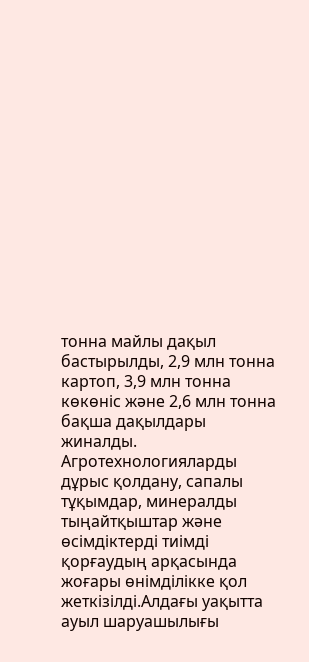тонна майлы дақыл бастырылды, 2,9 млн тонна картоп, 3,9 млн тонна көкөніс және 2,6 млн тонна бақша дақылдары жиналды. Агротехнологияларды дұрыс қолдану, сапалы тұқымдар, минералды тыңайтқыштар және өсімдіктерді тиімді қорғаудың арқасында жоғары өнімділікке қол жеткізілді.Алдағы уақытта ауыл шаруашылығы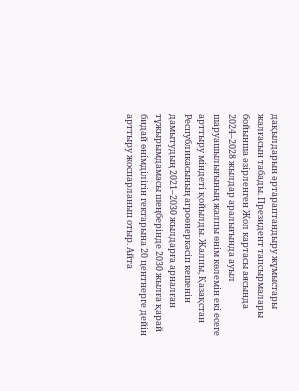дақылдарын әртараптандыру жұмыстары жалғасын табады. Президент тапсырмалары бойынша әзірленген Жол картасы аясында 2024–2028 жылдар аралығында ауыл шаруашылығының жалпы өнім көлемін екі есеге арттыру міндеті қойылды. Жалпы, Қазақстан Республикасының агроөнеркәсіп кешенін дамытудың 2021–2030 жылдарға арналған тұжырымдамасы шеңберінде 2030 жылға қарай бидай өнімділігін гектарына 20 центнерге дейін арттыру жоспарланып отыр. Айта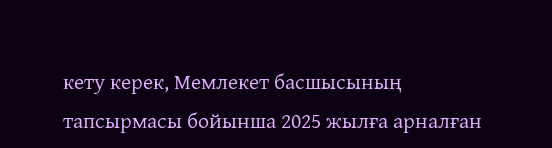кету керек, Мемлекет басшысының тапсырмасы бойынша 2025 жылға арналған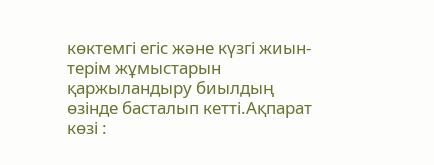көктемгі егіс және күзгі жиын-терім жұмыстарын қаржыландыру биылдың өзінде басталып кетті.Ақпарат көзі :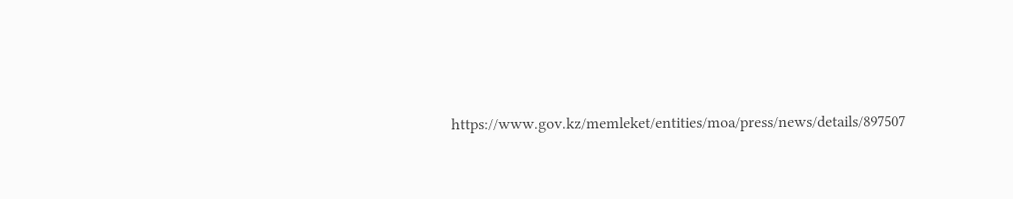https://www.gov.kz/memleket/entities/moa/press/news/details/897507